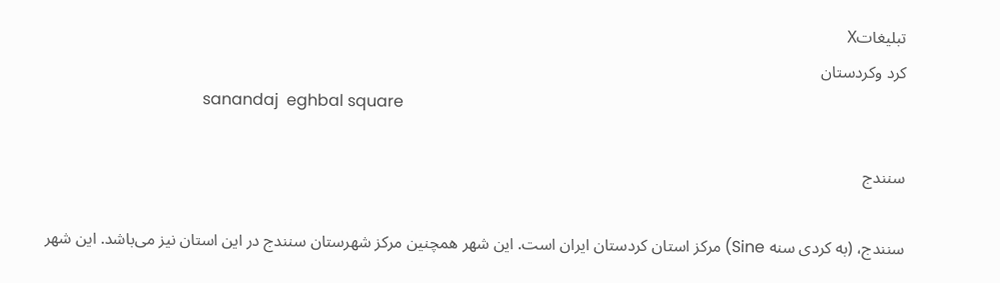تبليغاتX
کرد وکردستان
                                       sanandaj  eghbal square

سنندج

سنندج، (به کردی سنه Sine) مرکز استان کردستان ایران است. این شهر همچنین مرکز شهرستان سنندج در این استان نیز می‌باشد. این شهر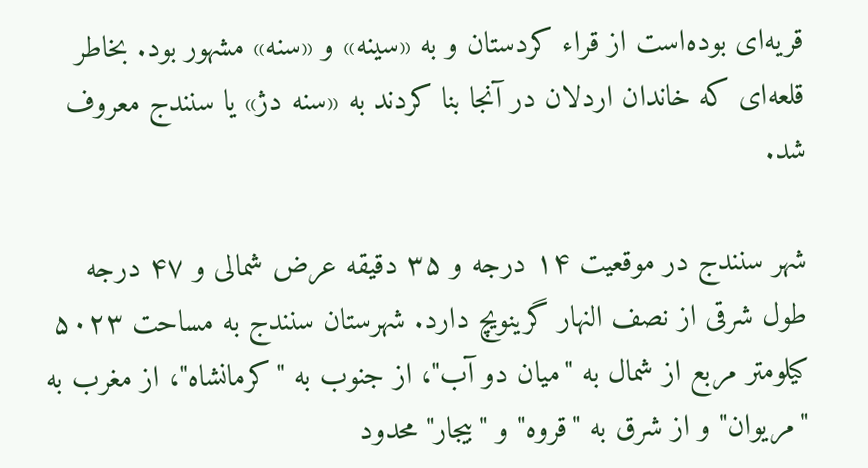قریه‌ای بوده‌است از قراء کردستان و به «سینه» و «سنه» مشهور بود. بخاطر قلعه‌ای که خاندان اردلان در آنجا بنا کردند به «سنه دژ» یا سنندج معروف شد.

شهر سنندج در موقعیت ۱۴ درجه و ۳۵ دقیقه عرض شمالی و ۴۷ درجه طول شرقی از نصف النهار گرینویچ دارد. شهرستان سنندج به مساحت ۵۰۲۳ کیلومتر مربع از شمال به "ميان دو آب"، از جنوب به "کرمانشاه"، از مغرب به "مريوان" و از شرق به "قروه" و "بيجار" محدود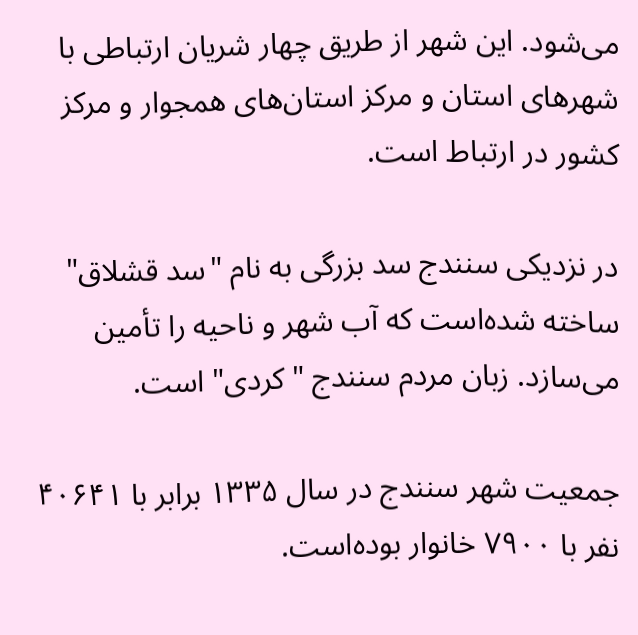می‌شود. این شهر از طریق چهار شریان ارتباطی با شهرهای استان و مرکز استان‌های همجوار و مرکز کشور در ارتباط است.

در نزدیکی سنندج سد بزرگی به نام "سد قشلاق" ساخته شده‌است که آب شهر و ناحیه را تأمین می‌سازد. زبان مردم سنندج "کردی" است.

جمعیت شهر سنندج در سال ۱۳۳۵ برابر با ۴۰۶۴۱ نفر با ۷۹۰۰ خانوار بوده‌است.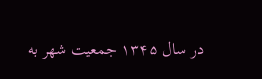در سال ۱۳۴۵ جمعیت شهر به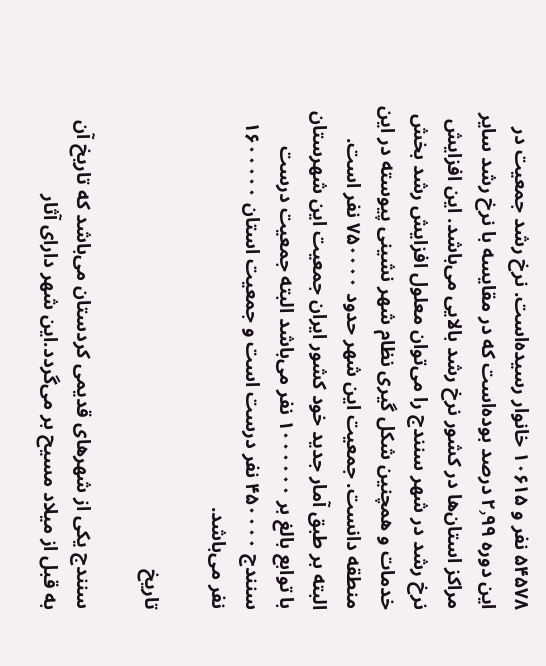۵۴۵۷۸ نفر و ۱۰۶۱۵ خانوار رسیده‌است. نرخ رشد جمعیت در این دوره ۲٫۹۹ درصد بوده‌است که در مقایسه با نرخ رشد سایر مراکز استان‌ها در کشور نرخ رشد بالایی می‌باشد. این افزایش نرخ رشد در شهر سنندج را می‌توان معلول افزایش رشد بخش خدمات و همچنین شکل گیری نظام شهر نشینی پیوسته در این منطقه دانست. جمعیت این شهر حدود ۷۵۰۰۰۰ نفر است. البته بر طبق آمار جدید خود کشور ایران جمعیت این شهرستان با توابع بالغ بر ۱۰۰۰۰۰۰ نفر می‌باشد البته جمعیت درست سنندج ۴۵۰۰۰۰ نفر درست است و جمعیت استان ۱۶۰۰۰۰۰ نفر می‌باشد.

تاریخ

سنندج یکی از شهرهای قدیمی کردستان می‌باشد که تاریخ آن به قبل از میلاد مسیح بر می‌گردد.این شهر دارای آثار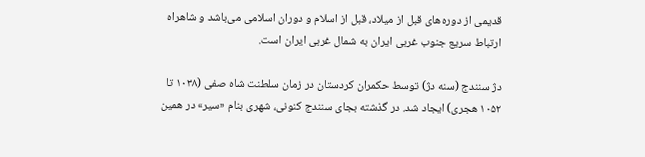قدیمی از دوره‌های قبل از میلاد، قبل از اسلام و دوران اسلامی می‌باشد و شاهراه ارتباط سریع جنوب غربی ایران به شمال غربی ایران است.

دژ سنندج (سنه دژ) توسط حکمران کردستان در زمان سلطنت شاه صفی (۱۰۳۸ تا ۱۰۵۲ هجری) ایجاد شد. در گذشته بجای سنندج کنونی، شهری بنام «سیر» در همین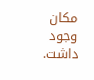مکان وجود داشت.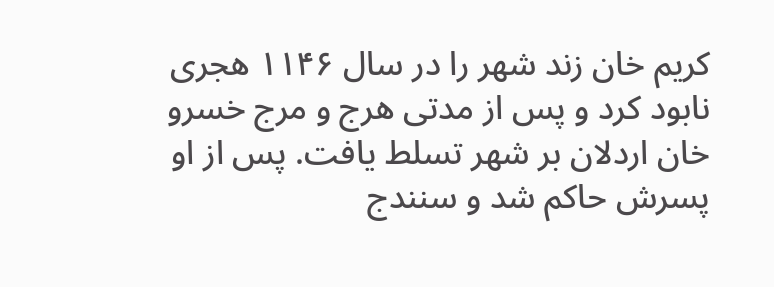کریم خان زند شهر را در سال ۱۱۴۶ هجری نابود کرد و پس از مدتی هرج و مرج خسرو خان اردلان بر شهر تسلط یافت. پس از او پسرش حاکم شد و سنندج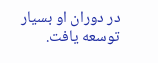در دوران او بسیار توسعه یافت.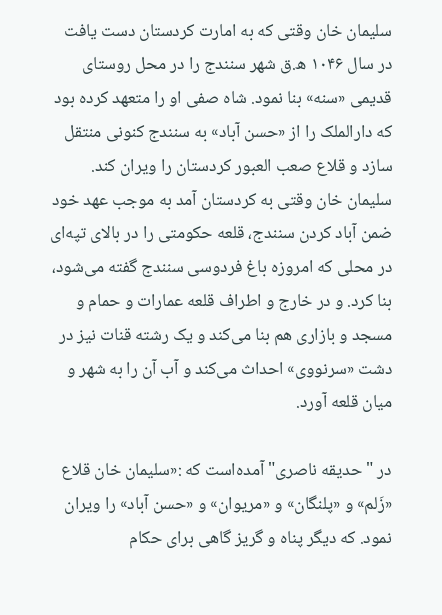سلیمان خان وقتی که به امارت کردستان دست یافت در سال ۱۰۴۶ ه.ق شهر سنندج را در محل روستای قدیمی «سنه» بنا نمود. شاه صفی او را متعهد کرده بود که دارالملک را از «حسن آباد» به سنندج کنونی منتقل سازد و قلاع صعب العبور کردستان را ویران کند. سلیمان خان وقتی به کردستان آمد به موجب عهد خود ضمن آباد کردن سنندج، قلعه حکومتی را در بالای تپه‌ای در محلی که امروزه باغ فردوسی سنندج گفته می‌شود، بنا کرد. و در خارج و اطراف قلعه عمارات و حمام و مسجد و بازاری هم بنا می‌کند و یک رشته قنات نیز در دشت «سرنووی» احداث می‌کند و آب آن را به شهر و میان قلعه آورد.

در "حديقه ناصری" آمده‌است که :«سلیمان خان قلاع «زَلم» و «پلنگان» و «مریوان» و «حسن آباد» را ویران نمود. که دیگر پناه و گریز گاهی برای حکام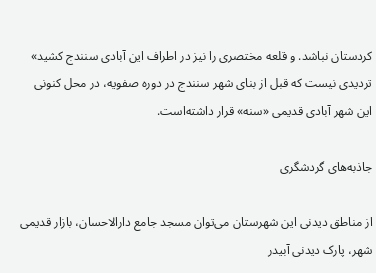کردستان نباشد. و قلعه مختصری را نیز در اطراف این آبادی سنندج کشید» تردیدی نیست که قبل از بنای شهر سنندج در دوره صفویه، در محل کنونی این شهر آبادی قدیمی «سنه» قرار داشته‌است.

جاذبه‌های گردشگری

از مناطق دیدنی این شهرستان می‌توان مسجد جامع دارالاحسان، بازار قدیمی شهر، پارک دیدنی آبیدر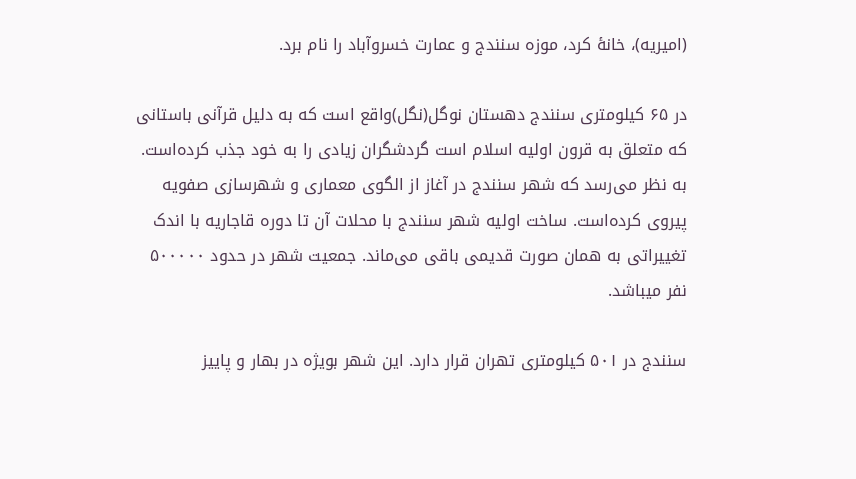(امیریه)، خانهٔ کرد، موزه سنندج و عمارت خسروآباد را نام برد.

در ۶۵ کیلومتری سنندج دهستان نوگل(نگل)واقع است که به دلیل قرآنی باستانی که متعلق به قرون اولیه اسلام است گردشگران زیادی را به خود جذب کرده‌است. به نظر می‌رسد که شهر سنندج در آغاز از الگوی معماری و شهرسازی صفویه پیروی کرده‌است. ساخت اولیه شهر سنندج با محلات آن تا دوره قاجاریه با اندک تغییراتی به همان صورت قدیمی باقی می‌ماند. جمعیت شهر در حدود ۵۰۰۰۰۰ نفر میباشد.

سنندج در ۵۰۱ کیلومتری تهران قرار دارد. این شهر بویژه در بهار و پاییز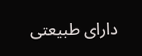دارای طبیعتی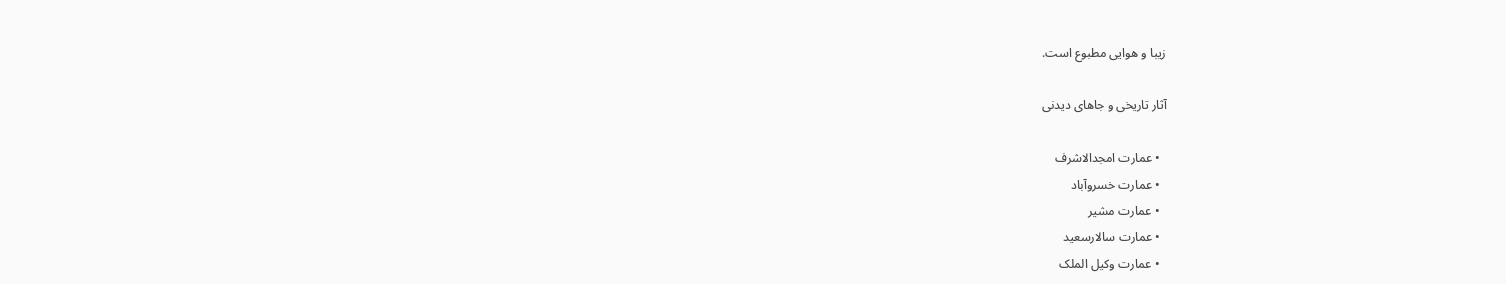زیبا و هوایی مطبوع است.

آثار تاریخی و جاهای دیدنی

  • عمارت امجدالاشرف
  • عمارت خسروآباد
  • عمارت مشیر
  • عمارت سالارسعید
  • عمارت وکیل الملک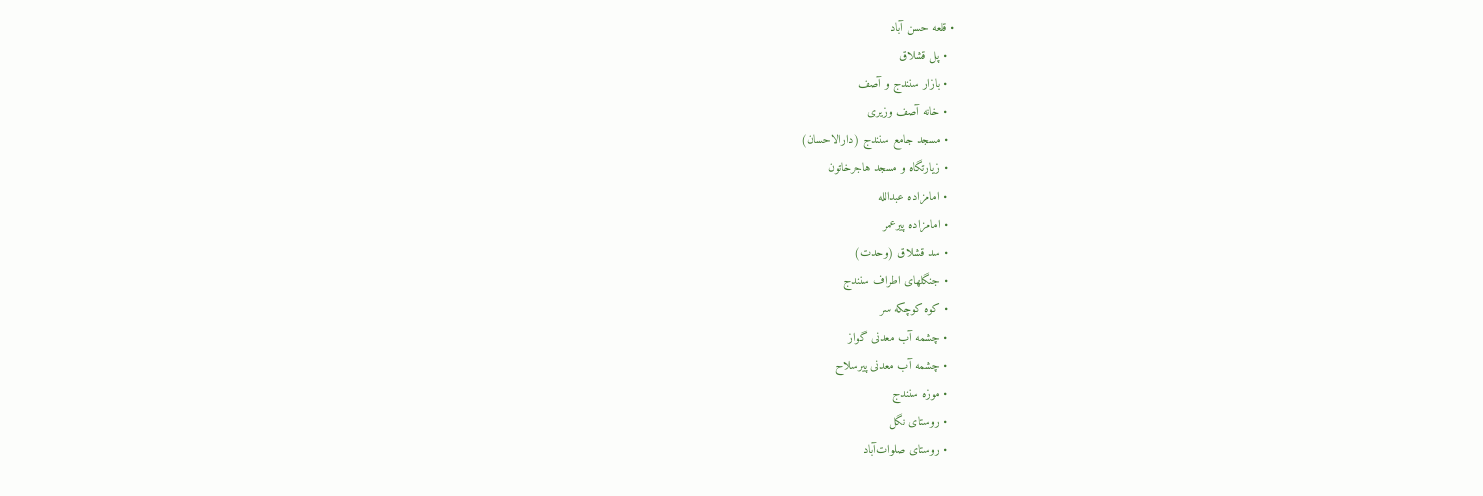• قلعه حسن آباد
  • پل قشلاق
  • بازار سنندج و آصف
  • خانه آصف وزیری
  • مسجد جامع سنندج (دارالاحسان)
  • زیارتگاه و مسجد هاجرخاتون
  • امامزاده عبدالله
  • امامزاده پیرعمر
  • سد قشلاق (وحدت)
  • جنگلهای اطراف سنندج
  • کوه کوچکه سر
  • چشمه آب معدنی گواز
  • چشمه آب معدنی پیرسلاح
  • موزه سنندج
  • روستای نگل
  • روستای صلوات‌آباد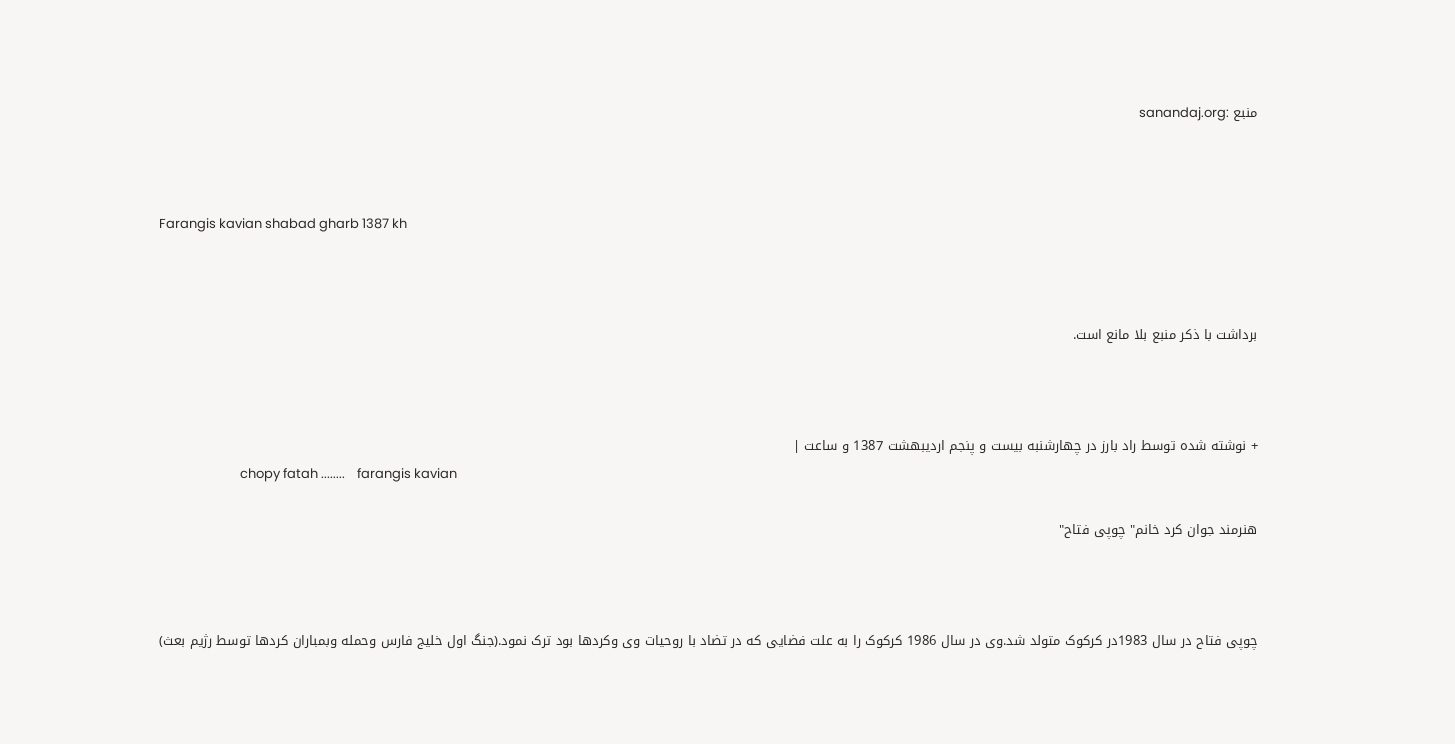منبع :sanandaj.org



Farangis kavian shabad gharb 1387 kh



برداشت با ذکر منبع بلا مانع است.



+ نوشته شده توسط راد بارز در چهارشنبه بیست و پنجم اردیبهشت 1387 و ساعت |
                           chopy fatah ........    farangis kavian

هنرمند جوان کرد خانم" چوپی فتاح"



چوپی فتاح در سال 1983در کرکوک متولد شد.وی در سال 1986 کرکوک را به علت فضایی که در تضاد با روحیات وی وکردها بود ترک نمود.(جنگ اول خلیج فارس وحمله وبمباران کردها توسط رژیم بعث)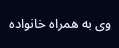وی به همراه خانواده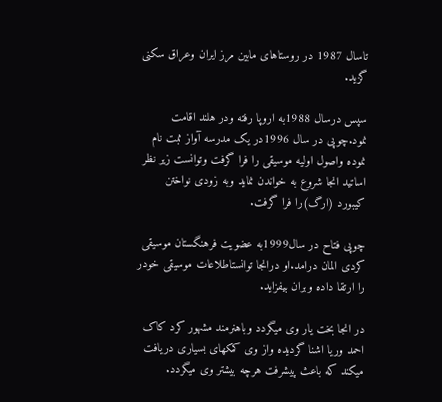تاسال 1987 در روستاهای مابین مرز ایران وعراق سکنی گزید.

سپس درسال 1988به اروپا رفته ودر هلند اقامت نمود.چوپی در سال 1996در یک مدرسه آواز ثبت نام نموده واصول اولیه موسیقی را فرا گرفت وتوانست زیر نظر اساتید انجا شروع به خواندن نماید وبه زودی نواختن کیبورد (ارگ)را فرا گرفت.

چوپی فتاح در سال1999به عضویت فرهنگستان موسیقی کردی المان درامد.او درانجا توانستاطلاعات موسیقی خودر را ارتقا داده وبران بیفزاید.

در انجا بخت یار وی میگردد وباهنرمند مشهور کرد کاک احمد وریا اشنا گردیده واز وی کمکهای بسیاری دریافت میکند که باعث پیشرفت هرچه بیشتر وی میگردد.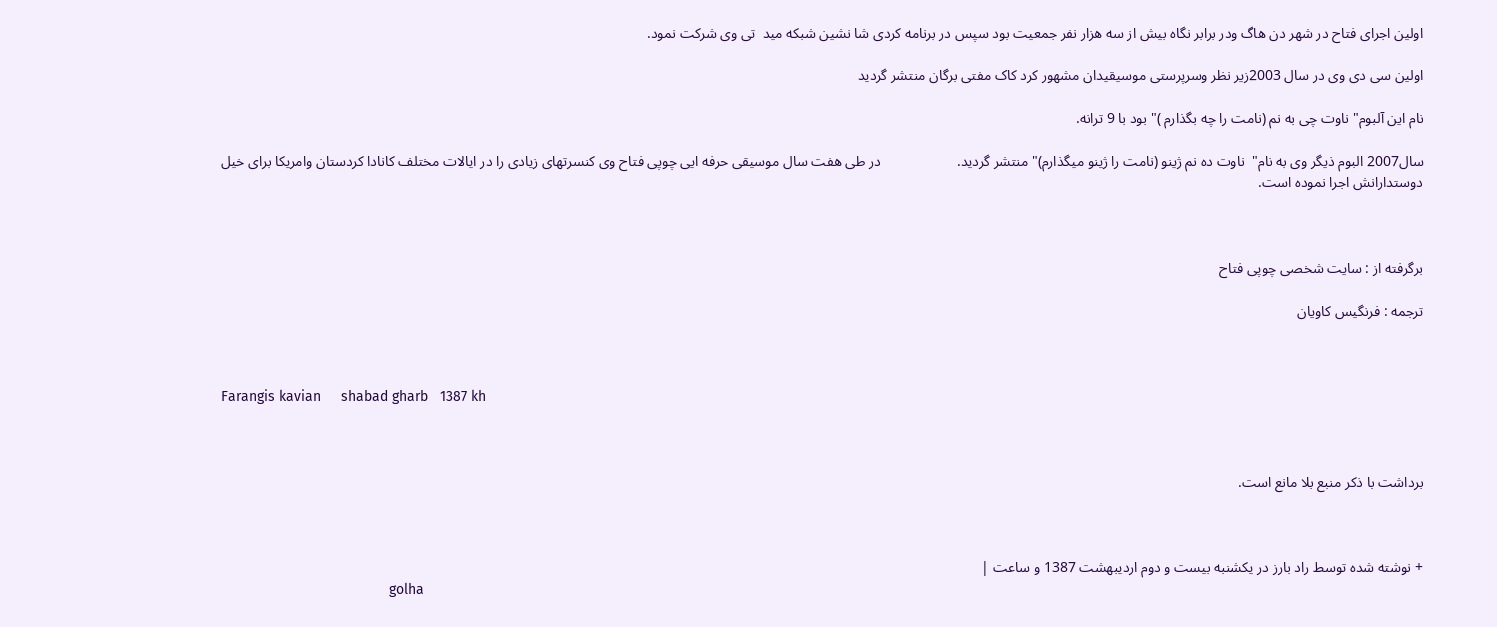اولین اجرای فتاح در شهر دن هاگ ودر برابر نگاه بیش از سه هزار نفر جمعیت بود سپس در برنامه کردی شا نشین شبکه مید  تی وی شرکت نمود.

اولین سی دی وی در سال 2003زیر نظر وسرپرستی موسیقیدان مشهور کرد کاک مفتی برگان منتشر گردید

نام این آلبوم" ناوت چی به نم (نامت را چه بگذارم )" بود با 9 ترانه.

سال2007 البوم ذیگر وی به نام"  ناوت ده نم ژینو (نامت را ژینو میگذارم)" منتشر گردید.                     در طی هفت سال موسیقی حرفه ایی چوپی فتاح وی کنسرتهای زیادی را در ایالات مختلف کانادا کردستان وامریکا برای خیل دوستدارانش اجرا نموده است.



برگرفته از : سایت شخصی چوپی فتاح

ترجمه : فرنگیس کاویان



Farangis kavian     shabad gharb   1387 kh



برداشت با ذکر منبع بلا مانع است.



+ نوشته شده توسط راد بارز در یکشنبه بیست و دوم اردیبهشت 1387 و ساعت |
                                          golha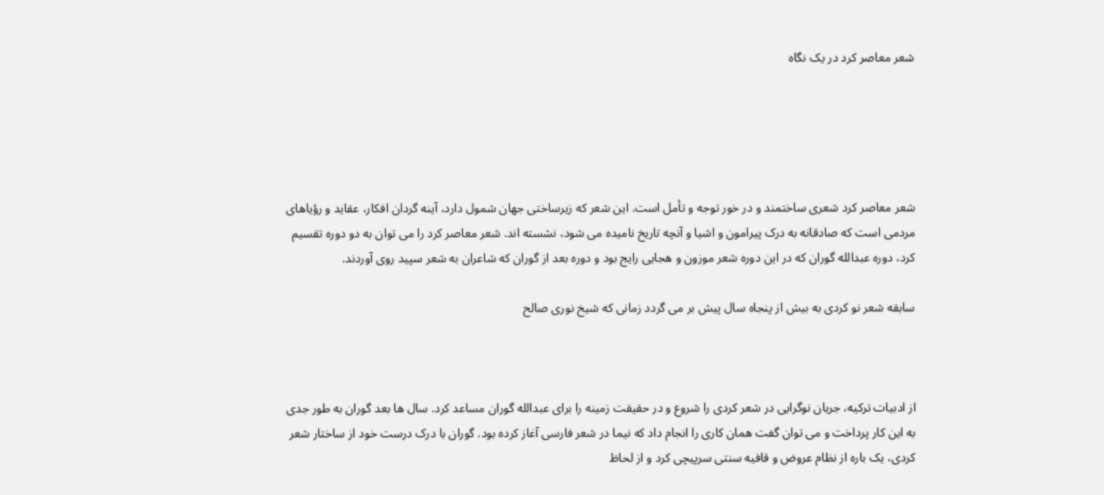شعر معاصر کرد در یک نگاه





شعر معاصر کرد شعری ساختمند و در خور توجه و تأمل است. این شعر که زیرساختی جهان شمول دارد، آینه گردان افکار، عقاید و رؤیاهای مردمی است که صادقانه به درک پیرامون و اشیا و آنچه تاریخ نامیده می شود، نشسته اند. شعر معاصر کرد را می توان به دو دوره تقسیم کرد، دوره عبدالله گوران که در این دوره شعر موزون و هجایی رایج بود و دوره بعد از گوران که شاعران به شعر سپید روی آوردند.

سابقه شعر نو کردی به بیش از پنجاه سال پیش بر می گردد زمانی که شیخ نوری صالح



از ادبیات ترکیه، جریان نوگرایی در شعر کردی را شروع و در حقیقت زمینه را برای عبدالله گوران مساعد کرد. سال ها بعد گوران به طور جدی به این کار پرداخت و می توان گفت همان کاری را انجام داد که نیما در شعر فارسی آغاز کرده بود. گوران با درک درست خود از ساختار شعر کردی، یک باره از نظام عروض و قافیه سنتی سرپیچی کرد و از لحاظ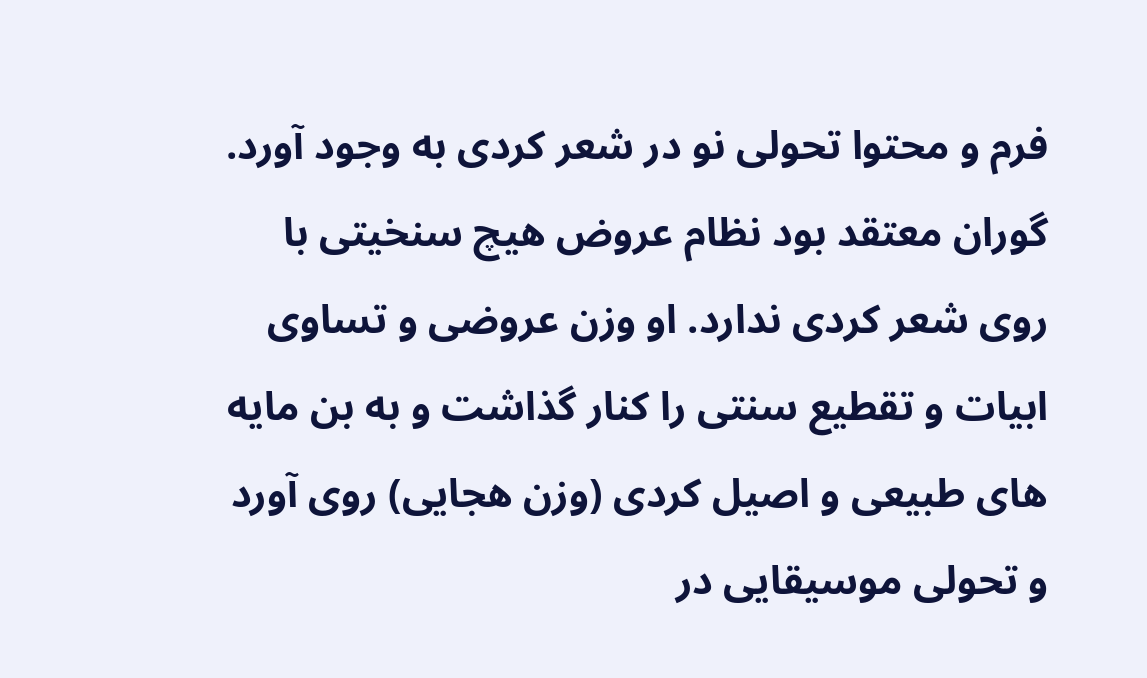فرم و محتوا تحولی نو در شعر کردی به وجود آورد. گوران معتقد بود نظام عروض هیچ سنخیتی با روی شعر کردی ندارد. او وزن عروضی و تساوی ابیات و تقطیع سنتی را کنار گذاشت و به بن مایه های طبیعی و اصیل کردی (وزن هجایی) روی آورد و تحولی موسیقایی در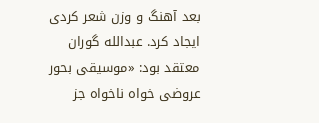بعد آهنگ و وزن شعر کردی ایجاد کرد. عبدالله گوران معتقد بود: «موسیقی بحور عروضی خواه ناخواه جز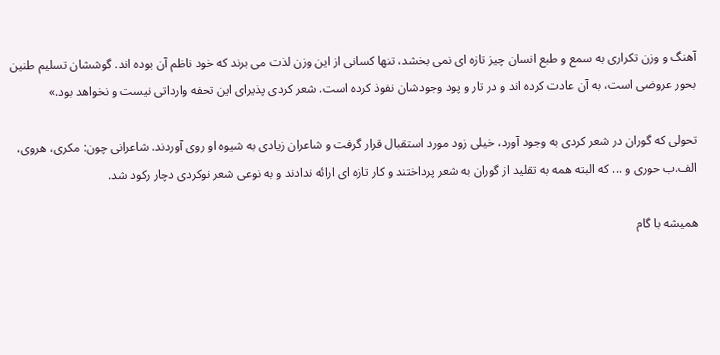آهنگ و وزن تکراری به سمع و طبع انسان چیز تازه ای نمی بخشد، تنها کسانی از این وزن لذت می برند که خود ناظم آن بوده اند. گوششان تسلیم طنین بحور عروضی است، به آن عادت کرده اند و در تار و پود وجودشان نفوذ کرده است. شعر کردی پذیرای این تحفه وارداتی نیست و نخواهد بود.»

تحولی که گوران در شعر کردی به وجود آورد، خیلی زود مورد استقبال قرار گرفت و شاعران زیادی به شیوه او روی آوردند. شاعرانی چون: مکری، هروی، الف.ب حوری و ... که البته همه به تقلید از گوران به شعر پرداختند و کار تازه ای ارائه ندادند و به نوعی شعر نوکردی دچار رکود شد.

همیشه با گام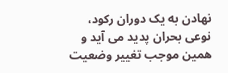نهادن به یک دوران رکود، نوعی بحران پدید می آید و همین موجب تغییر وضعیت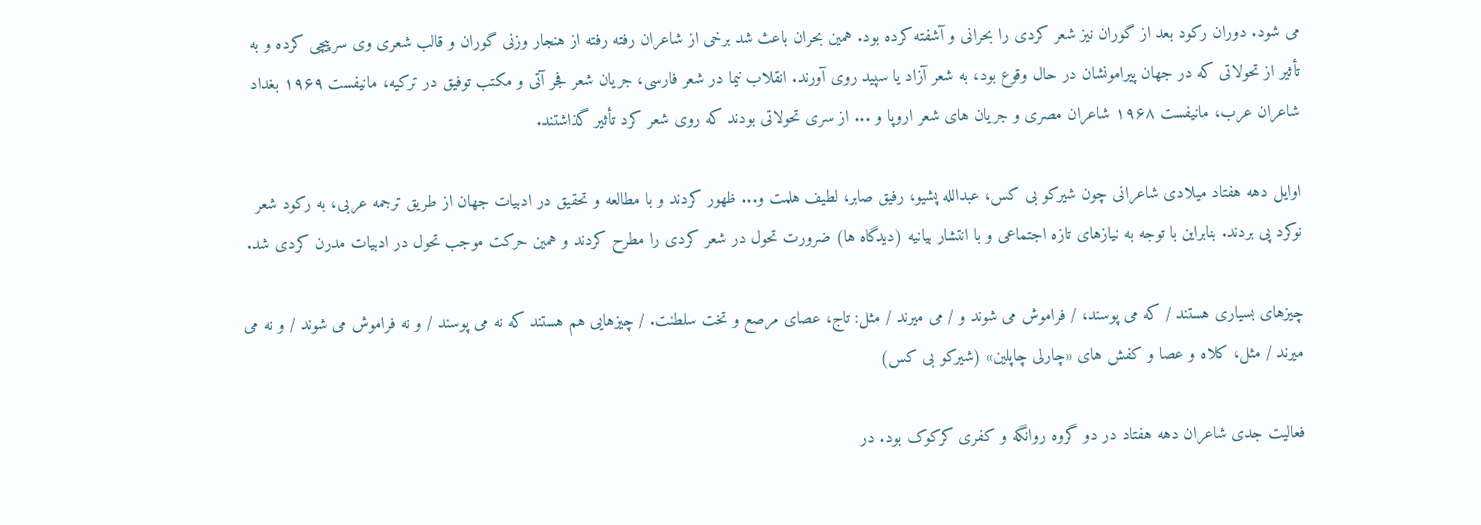می شود. دوران رکود بعد از گوران نیز شعر کردی را بحرانی و آشفته کرده بود. همین بحران باعث شد برخی از شاعران رفته رفته از هنجار وزنی گوران و قالب شعری وی سرپیچی کرده و به تأثیر از تحولاتی که در جهان پیرامونشان در حال وقوع بود، به شعر آزاد یا سپید روی آورند. انقلاب نیما در شعر فارسی، جریان شعر فجر آتی و مکتب توفیق در ترکیه، مانیفست ۱۹۶۹ بغداد شاعران عرب، مانیفست ۱۹۶۸ شاعران مصری و جریان های شعر اروپا و ... از سری تحولاتی بودند که روی شعر کرد تأثیر گذاشتند.

اوایل دهه هفتاد میلادی شاعرانی چون شیرکو بی کس، عبدالله پشیو، رفیق صابر، لطیف هلمت و... ظهور کردند و با مطالعه و تحقیق در ادبیات جهان از طریق ترجمه عربی، به رکود شعر نوکرد پی بردند. بنابراین با توجه به نیازهای تازه اجتماعی و با انتشار بیانیه (دیدگاه ها) ضرورت تحول در شعر کردی را مطرح کردند و همین حرکت موجب تحول در ادبیات مدرن کردی شد.

چیزهای بسیاری هستند / که می پوسند، / فراموش می شوند و / می میرند / مثل: تاج، عصای مرصع و تخت سلطنت. / چیزهایی هم هستند که نه می پوسند / و نه فراموش می شوند / و نه می میرند / مثل، کلاه و عصا و کفش های «چارلی چاپلین» (شیرکو بی کس)

فعالیت جدی شاعران دهه هفتاد در دو گروه روانگه و کفری کرکوک بود. در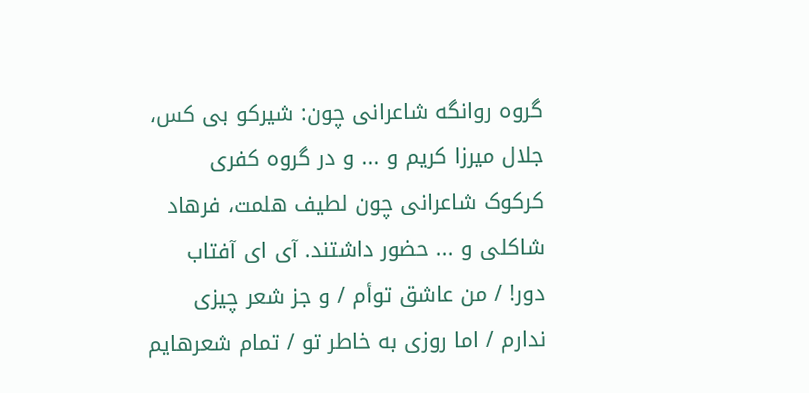گروه روانگه شاعرانی چون: شیرکو بی کس، جلال میرزا کریم و ... و در گروه کفری کرکوک شاعرانی چون لطیف هلمت، فرهاد شاکلی و ... حضور داشتند. آی ای آفتاب دور! / من عاشق توأم / و جز شعر چیزی ندارم / اما روزی به خاطر تو / تمام شعرهایم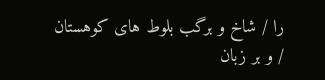را / شاخ و برگب بلوط های کوهستان / و بر زبان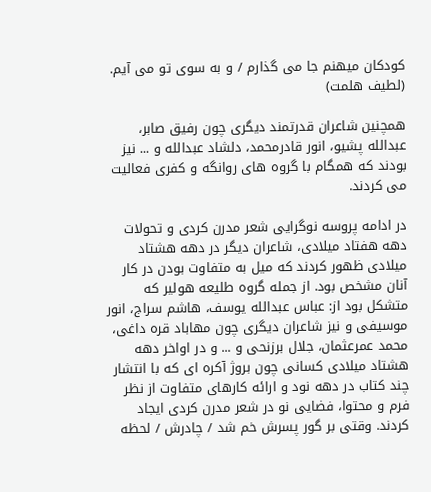کودکان میهنم جا می گذارم / و به سوی تو می آیم. (لطیف هلمت)

همچنین شاعران قدرتمند دیگری چون رفیق صابر، عبدالله پشیو، انور قادرمحمد، دلشاد عبدالله و ... نیز بودند که همگام با گروه های روانگه و کفری فعالیت می کردند.

در ادامه پروسه نوگرایی شعر مدرن کردی و تحولات دهه هفتاد میلادی، شاعران دیگر در دهه هشتاد میلادی ظهور کردند که میل به متفاوت بودن در کار آنان مشخص بود. از جمله گروه طلیعه هولیر که متشکل بود از: عباس عبدالله یوسف، هاشم سراج، انور موسیفی و نیز شاعران دیگری چون مهاباد قره داغی، محمد عمرعثمان، جلال برزنحی و ... و در اواخر دهه هشتاد میلادی کسانی چون بروژ آکره ای که با انتشار چند کتاب در دهه نود و ارائه کارهای متفاوت از نظر فرم و محتوا، فضایی نو در شعر مدرن کردی ایجاد کردند. وقتی بر گور پسرش خم شد / چادرش / لحظه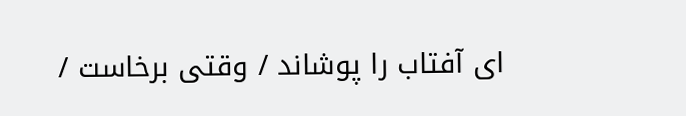ای آفتاب را پوشاند / وقتی برخاست /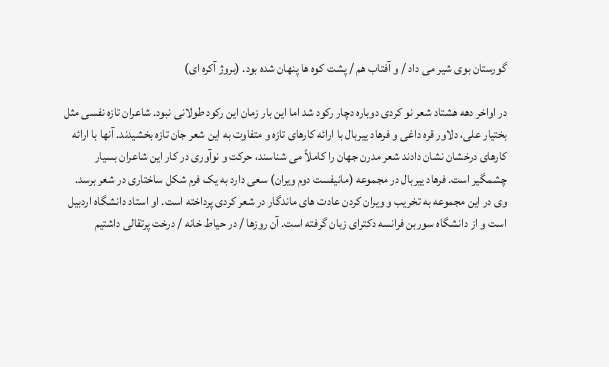گورستان بوی شیر می داد / و آفتاب هم / پشت کوه ها پنهان شده بود. (بروژ آکره ای)

در اواخر دهه هشتاد شعر نو کردی دوباره دچار رکود شد اما این بار زمان این رکود طولانی نبود. شاعران تازه نفسی مثل بختیار علی، دلاور قره داغی و فرهاد ییربال با ارائه کارهای تازه و متفاوت به این شعر جان تازه بخشیدند. آنها با ارائه کارهای درخشان نشان دادند شعر مدرن جهان را کاملاً می شناسند، حرکت و نوآوری در کار این شاعران بسیار چشمگیر است. فرهاد ییربال در مجموعه (مانیفست دوم ویران) سعی دارد به یک فرم شکل ساختاری در شعر برسد. وی در این مجموعه به تخریب و ویران کردن عادت های ماندگار در شعر کردی پرداخته است. او استاد دانشگاه اردبیل است و از دانشگاه سوربن فرانسه دکترای زبان گرفته است. آن روزها / در حیاط خانه / درخت پرتقالی داشتیم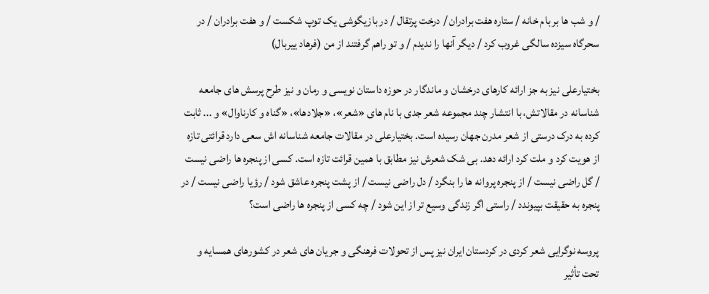/ و شب ها بر بام خانه / ستاره هفت برادران / درخت پرتقال / در بازیگوشی یک توپ شکست / و هفت برادران / در سحرگاه سیزده سالگی غروب کرد / دیگر آنها را ندیدم / و تو راهم گرفتند از من (فرهاد ییربال)

بختیارعلی نیز به جز ارائه کارهای درخشان و ماندگار در حوزه داستان نویسی و رمان و نیز طرح پرسش های جامعه شناسانه در مقالاتش، با انتشار چند مجموعه شعر جدی با نام های «شعر»، «جلادها»، «گناه و کارناوال» و ... ثابت کرده به درک درستی از شعر مدرن جهان رسیده است. بختیارعلی در مقالات جامعه شناسانه اش سعی دارد قرائتی تازه از هویت کرد و ملت کرد ارائه دهد. بی شک شعرش نیز مطابق با همین قرائت تازه است. کسی از پنجره ها راضی نیست / گل راضی نیست / از پنجره پروانه ها را بنگرد / دل راضی نیست / از پشت پنجره عاشق شود / رؤیا راضی نیست / در پنجره به حقیقت بپیوندد / راستی اگر زندگی وسیع تر از این شود / چه کسی از پنجره ها راضی است؟

پروسه نوگرایی شعر کردی در کردستان ایران نیز پس از تحولات فرهنگی و جریان های شعر در کشورهای همسایه و تحت تأثیر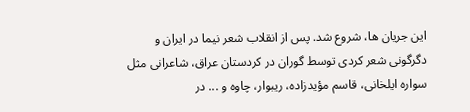این جریان ها، شروع شد. پس از انقلاب شعر نیما در ایران و دگرگونی شعر کردی توسط گوران در کردستان عراق، شاعرانی مثل سواره ایلخانی، قاسم مؤیدزاده، ریبوار، چاوه و ... در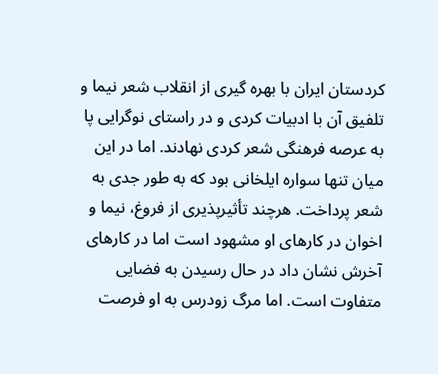کردستان ایران با بهره گیری از انقلاب شعر نیما و تلفیق آن با ادبیات کردی و در راستای نوگرایی پا به عرصه فرهنگی شعر کردی نهادند. اما در این میان تنها سواره ایلخانی بود که به طور جدی به شعر پرداخت. هرچند تأثیرپذیری از فروغ، نیما و اخوان در کارهای او مشهود است اما در کارهای آخرش نشان داد در حال رسیدن به فضایی متفاوت است. اما مرگ زودرس به او فرصت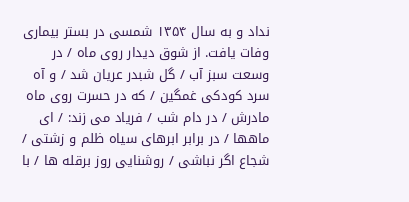نداد و به سال ۱۳۵۴ شمسی در بستر بیماری وفات یافت. از شوق دیدار روی ماه / در وسعت سبز آب / گل شبدر عریان شد / و آه سرد کودکی غمگین / که در حسرت روی ماه مادرش / در دام شب / فریاد می زند: / ای ماهها / در برابر ابرهای سیاه ظلم و زشتی / شجاع اگر نباشی / روشنایی روز برقله ها / با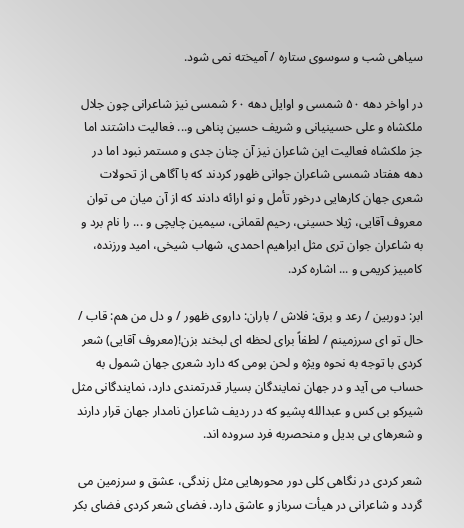سیاهی شب و سوسوی ستاره / آمیخته نمی شود.

در اواخر دهه ۵۰ شمسی و اوایل دهه ۶۰ شمسی نیز شاعرانی چون جلال ملکشاه و علی حسینیانی و شریف حسین پناهی و... فعالیت داشتند اما جز ملکشاه فعالیت این شاعران نیز آن چنان جدی و مستمر نبود اما در دهه هفتاد شمسی شاعران جوانی ظهور کردند که با آگاهی از تحولات شعری جهان کارهایی درخور تأمل و نو ارائه دادند که از آن میان می توان معروف آقایی، ژیلا حسینی، رحیم لقمانی، سیمین چایچی و ... را نام برد و به شاعران جوان تری مثل ابراهیم احمدی، شهاب شیخی، امید ورزنده، کامبیز کریمی و ... اشاره کرد.

ابر: دوربین / رعد و برق: فلاش / باران: داروی ظهور / و دل من هم: قاب / حال تو ای سرزمینم / لطفاً برای لحظه ای لبخند بزن!(معروف آقایی) شعر کردی با توجه به نحوه ویژه و لحن بومی که دارد شعری جهان شمول به حساب می آید و در جهان نمایندگان بسیار قدرتمندی دارد، نمایندگانی مثل شیرکو بی کس و عبدالله پشیو که در ردیف شاعران نامدار جهان قرار دارند و شعرهای بی بدیل و منحصربه فرد سروده اند.

شعر کردی در نگاهی کلی دور محورهایی مثل زندگی، عشق و سرزمین می گردد و شاعرانی در هیأت سرباز و عاشق دارد. فضای شعر کردی فضای بکر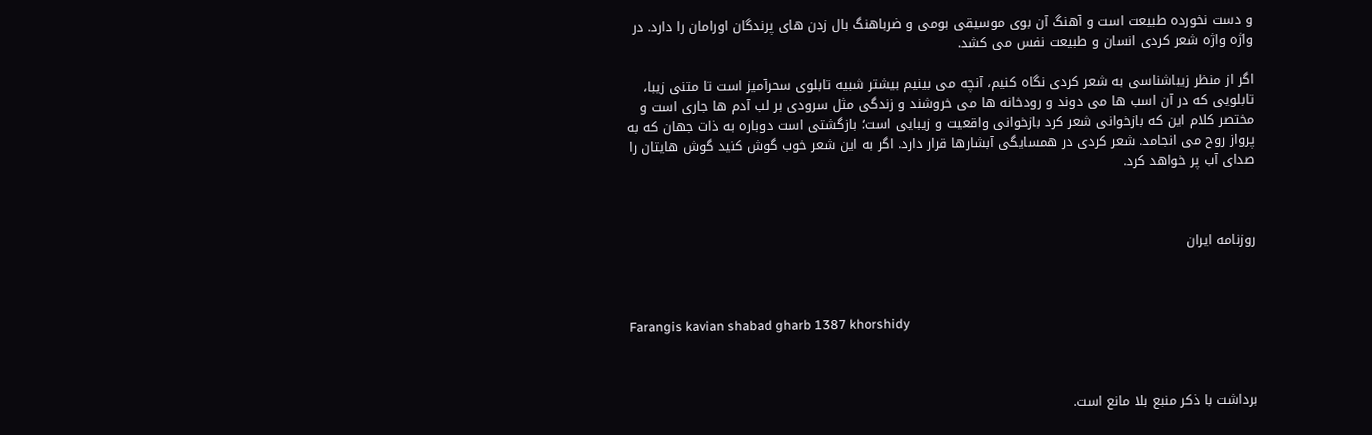و دست نخورده طبیعت است و آهنگ آن بوی موسیقی بومی و ضرباهنگ بال زدن های پرندگان اورامان را دارد. در واژه واژه شعر کردی انسان و طبیعت نفس می کشد.

اگر از منظر زیباشناسی به شعر کردی نگاه کنیم، آنچه می بینیم بیشتر شبیه تابلوی سحرآمیز است تا متنی زیبا، تابلویی که در آن اسب ها می دوند و رودخانه ها می خروشند و زندگی مثل سرودی بر لب آدم ها جاری است و مختصر کلام این که بازخوانی شعر کرد بازخوانی واقعیت و زیبایی است؛ بازگشتی است دوباره به ذات جهان که به پرواز روح می انجامد. شعر کردی در همسایگی آبشارها قرار دارد. اگر به این شعر خوب گوش کنید گوش هایتان را صدای آب پر خواهد کرد.



روزنامه ایران



Farangis kavian shabad gharb 1387 khorshidy



برداشت با ذکر منبع بلا مانع است.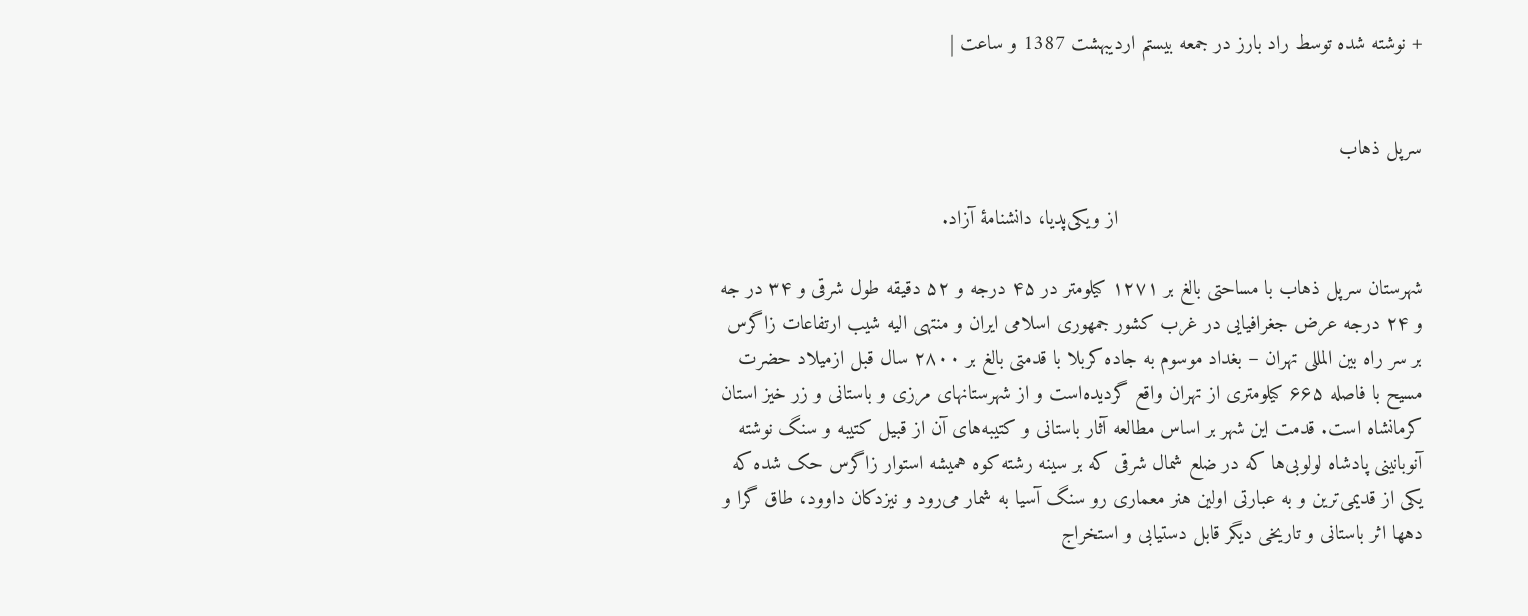+ نوشته شده توسط راد بارز در جمعه بیستم اردیبهشت 1387 و ساعت |


سرپل ذهاب

                                                    از ویکی‌پدیا، دانشنامهٔ آزاد.

شهرستان سرپل ذهاب با مساحتی بالغ بر ۱۲۷۱ کیلومتر در ۴۵ درجه و ۵۲ دقیقه طول شرقی و ۳۴ در جه و ۲۴ درجه عرض جغرافیایی در غرب کشور جمهوری اسلامی ایران و منتهی الیه شیب ارتفاعات زاگرس بر سر راه بین المللی تهران – بغداد موسوم به جاده کربلا با قدمتی بالغ بر ۲۸۰۰ سال قبل ازمیلاد حضرت مسیح با فاصله ۶۶۵ کیلومتری از تهران واقع گردیده‌است و از شهرستانهای مرزی و باستانی و زر خیز استان کرمانشاه است. قدمت این شهر بر اساس مطالعه آثار باستانی و کتیبه‌های آن از قبیل کتیبه و سنگ نوشته آنوبانینی پادشاه لولوبی‌ها که در ضلع شمال شرقی که بر سینه رشته کوه همیشه استوار زاگرس حک شده که یکی از قدیمی‌ترین و به عبارتی اولین هنر معماری رو سنگ آسیا به شمار می‌رود و نیزدکان داوود، طاق گرا و دهها اثر باستانی و تاریخی دیگر قابل دستیابی و استخراج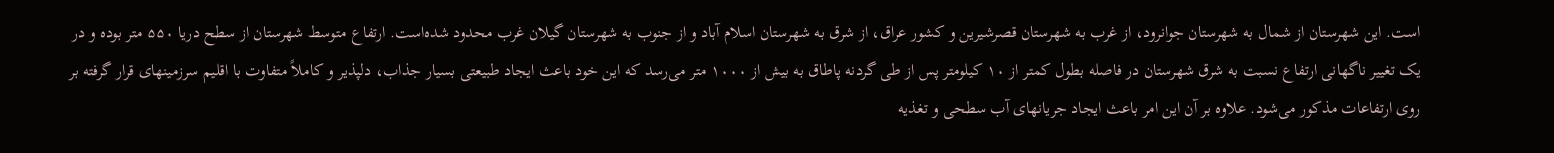است. این شهرستان از شمال به شهرستان جوانرود، از غرب به شهرستان قصرشیرین و کشور عراق، از شرق به شهرستان اسلام آباد و از جنوب به شهرستان گیلان غرب محدود شده‌است. ارتفاع متوسط شهرستان از سطح دریا ۵۵۰ متر بوده و در یک تغییر ناگهانی ارتفاع نسبت به شرق شهرستان در فاصله بطول کمتر از ۱۰ کیلومتر پس از طی گردنه پاطاق به بیش از ۱۰۰۰ متر می‌رسد که این خود باعث ایجاد طبیعتی بسیار جذاب، دلپذیر و کاملاً متفاوت با اقلیم سرزمینهای قرار گرفته بر روی ارتفاعات مذکور می‌شود. علاوه بر آن این امر باعث ایجاد جریانهای آب سطحی و تغذیه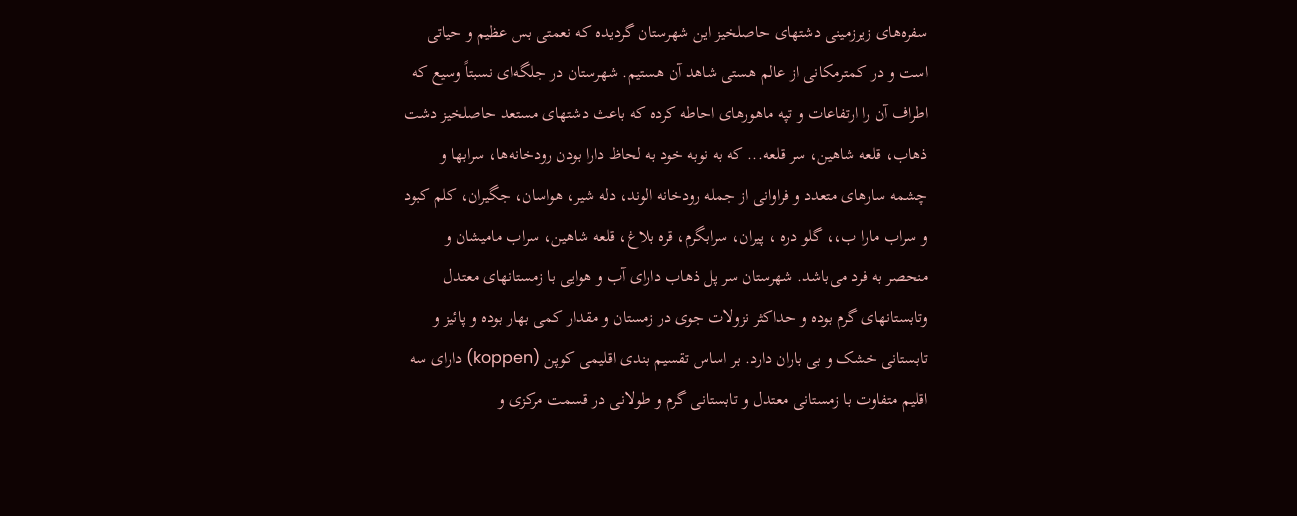سفره‌های زیرزمینی دشتهای حاصلخیز این شهرستان گردیده که نعمتی بس عظیم و حیاتی است و در کمترمکانی از عالم هستی شاهد آن هستیم. شهرستان در جلگه‌ای نسبتاً وسیع که اطراف آن را ارتفاعات و تپه ماهورهای احاطه کرده که باعث دشتهای مستعد حاصلخیز دشت ذهاب، قلعه شاهین، سر قلعه... که به نوبه خود به لحاظ دارا بودن رودخانه‌ها، سرابها و چشمه سارهای متعدد و فراوانی از جمله رودخانه الوند، دله شیر، هواسان، جگیران، کلم کبود و سراب مارا ب،، گلو دره ، پیران، سرابگرم، قره بلاغ، قلعه شاهین، سراب مامیشان و منحصر به فرد می‌باشد. شهرستان سر پل ذهاب دارای آب و هوایی با زمستانهای معتدل وتابستانهای گرم بوده و حداکثر نزولات جوی در زمستان و مقدار کمی بهار بوده و پائیز و تابستانی خشک و بی باران دارد. بر اساس تقسیم بندی اقلیمی کوپن (koppen) دارای سه اقلیم متفاوت با زمستانی معتدل و تابستانی گرم و طولانی در قسمت مرکزی و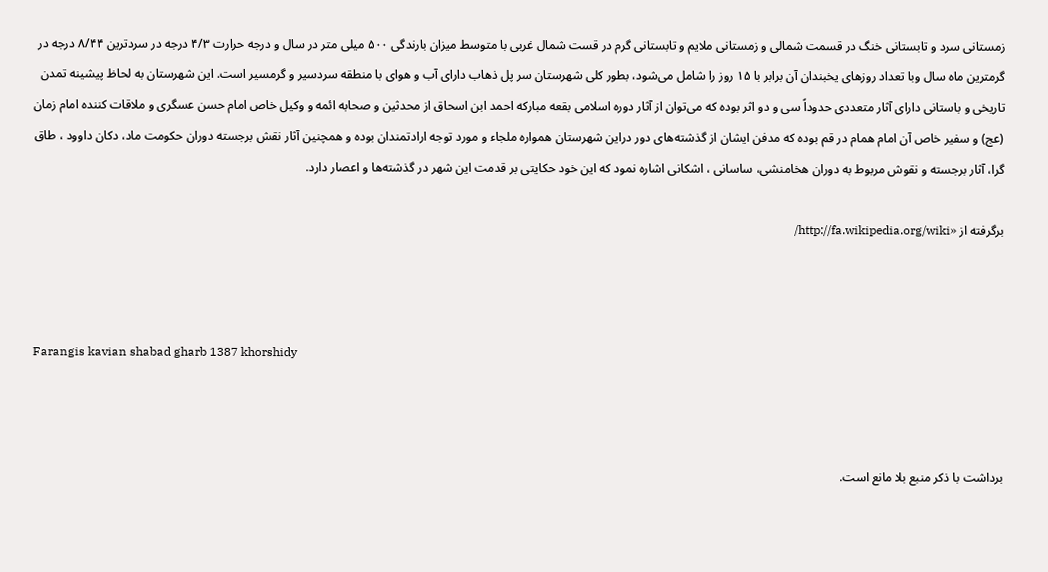زمستانی سرد و تابستانی خنگ در قسمت شمالی و زمستانی ملایم و تابستانی گرم در قست شمال غربی با متوسط میزان بارندگی ۵۰۰ میلی متر در سال و درجه حرارت ۴/۳ درجه در سردترین ۸/۴۴ درجه در گرمترین ماه سال وبا تعداد روزهای یخبندان آن برابر با ۱۵ روز را شامل می‌شود، بطور کلی شهرستان سر پل ذهاب دارای آب و هوای با منطقه سردسیر و گرمسیر است. این شهرستان به لحاظ پیشینه تمدن تاریخی و باستانی دارای آثار متعددی حدوداً سی و دو اثر بوده که می‌توان از آثار دوره اسلامی بقعه مبارکه احمد ابن اسحاق از محدثین و صحابه ائمه و وکیل خاص امام حسن عسگری و ملاقات کننده امام زمان (عج) و سفیر خاص آن امام همام در قم بوده که مدفن ایشان از گذشته‌های دور دراین شهرستان همواره ملجاء و مورد توجه ارادتمندان بوده و همچنین آثار نقش برجسته دوران حکومت ماد، دکان داوود ، طاق گرا، آثار برجسته و نقوش مربوط به دوران هخامنشی، ساسانی ، اشکانی اشاره نمود که این خود حکایتی بر قدمت این شهر در گذشته‌ها و اعصار دارد.

برگرفته از «http://fa.wikipedia.org/wiki/



Farangis kavian shabad gharb 1387 khorshidy



برداشت با ذکر منبع بلا مانع است.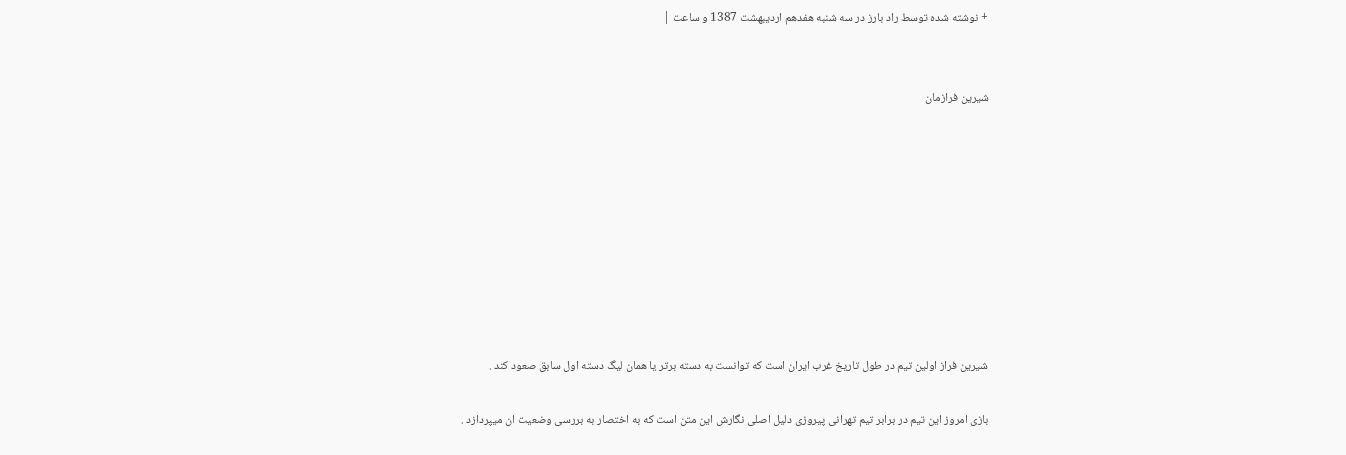+ نوشته شده توسط راد بارز در سه شنبه هفدهم اردیبهشت 1387 و ساعت |


شیرین فرازمان









شیرین فراز اولین تیم در طول تاریخ غرب ایران است که توانست به دسته برتر یا همان لیگ دسته اول سابق صعود کند .

بازی امروز این تیم در برابر تیم تهرانی پیروزی دلیل اصلی نگارش این متن است که به اختصار به بررسی وضعیت ان میپردازد .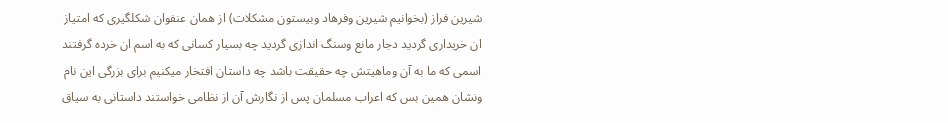شیرین فراز (بخوانیم شیرین وفرهاد وبیستون مشکلات) از همان عنفوان شکلگیری که امتیاز ان خریداری گردید دجار مانع وسنگ اندازی گردید چه بسیار کسانی که به اسم ان خرده گرفتند اسمی که ما به آن وماهیتش چه حقیقت باشد چه داستان افتخار میکنیم برای بزرگی این نام ونشان همین بس که اعراب مسلمان پس از نگارش آن از نظامی خواستند داستانی به سیاق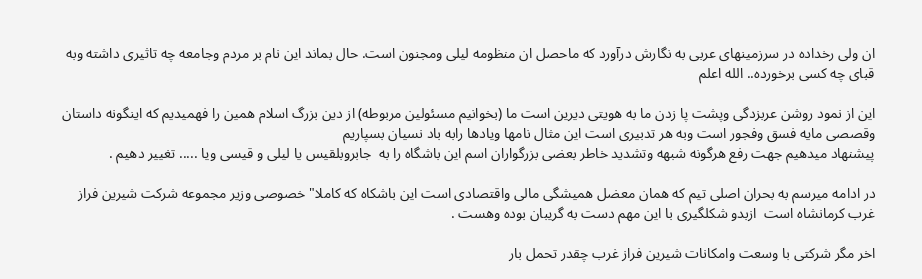ان ولی رخداده در سرزمینهای عربی به نگارش درآورد که ماحصل ان منظومه لیلی ومجنون است. حال بماند این نام بر مردم وجامعه چه تاثیری داشته وبه قبای چه کسی برخورده.. الله اعلم

این از نمود روشن عربزدگی وپشت پا زدن ما به هویتی دیرین است ما (بخوانیم مسئولین مربوطه) از دین بزرگ اسلام همین را فهمیدیم که اینگونه داستان وقصصی مایه فسق وفجور است وبه هر تدبیری است این مثال نامها ویادها رابه باد نسیان بسپاریم                                                                                  پیشنهاد میدهیم جهت رفع هرگونه شبهه وتشدید خاطر بعضی بزرگواران اسم این باشگاه را به  جابروبلقیس یا لیلی و قیسی ویا ..... تغییر دهیم .

در ادامه میرسم به بحران اصلی تیم که همان معضل همیشگی مالی واقتصادی است این باشکاه که کاملا" خصوصی وزیر مجموعه شرکت شیرین فراز غرب کرمانشاه است  ازبدو شکلگیری با این مهم دست به گریبان بوده وهست .

اخر مگر شرکتی با وسعت وامکانات شیرین فراز غرب چقدر تحمل بار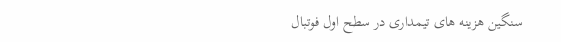سنگین هزینه های تیمداری در سطح اول فوتبال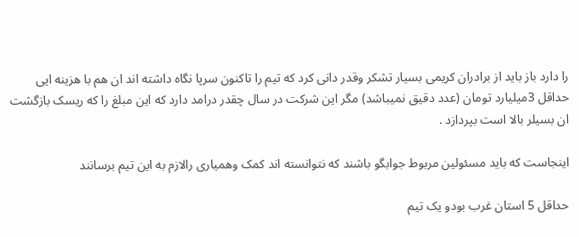را دارد باز باید از برادران کریمی بسیار تشکر وقدر دانی کرد که تیم را تاکنون سرپا نگاه داشته اند ان هم با هزینه ایی حداقل 3میلیارد تومان (عدد دقیق نمیباشد) مگر این شرکت در سال چقدر درامد دارد که این مبلغ را که ریسک بازگشت ان بسیلر بالا است بپردازد .

اینجاست که باید مسئولین مربوط جوابگو باشند که نتوانسته اند کمک وهمیاری رالازم به این تیم برسانند

حداقل 5 استان غرب بودو یک تیم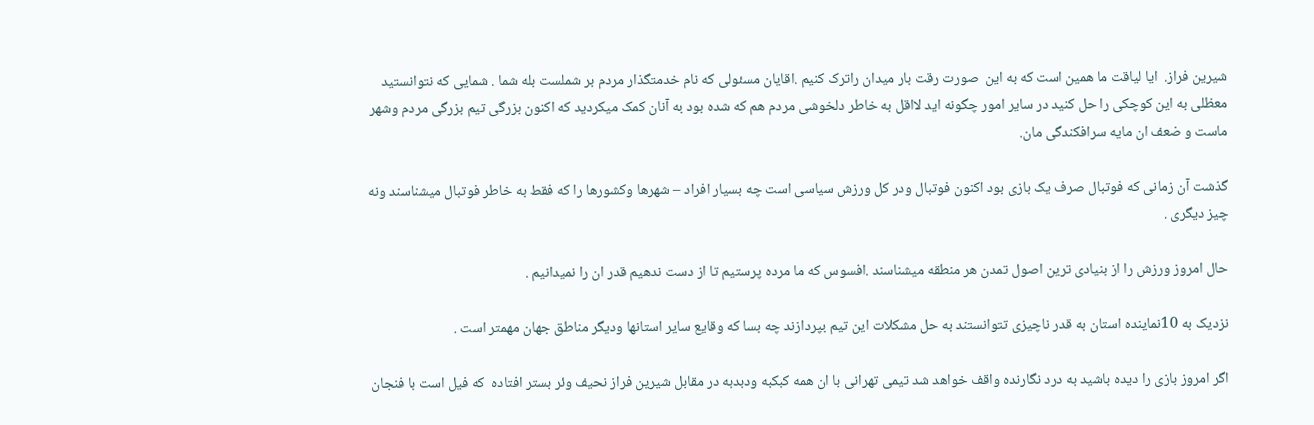شیرین فراز.  ایا لیاقت ما همین است که به این  صورت رقت بار میدان راترک کنیم .اقایان مسئولی که نام خدمتگذار مردم بر شملست بله شما . شمایی که نتوانستید معظلی به این کوچکی را حل کنید در سایر امور چگونه اید لااقل به خاطر دلخوشی مردم هم که شده بود به آنان کمک میکردید که اکنون بزرگی تیم بزرگی مردم وشهر ماست و ضعف ان مایه سرافکندگی مان.

گذشت آن زمانی که فوتبال صرف یک بازی بود اکنون فوتبال ودر کل ورزش سیاسی است چه بسیار افراد – شهرها وکشورها را که فقط به خاطر فوتبال میشناسند ونه چیز دیگری .

حال امروز ورزش را از بنیادی ترین اصول تمدن هر منطقه میشناسند .افسوس که ما مرده پرستیم تا از دست ندهیم قدر ان را نمیدانیم .

نزدیک به 10نماینده استان به قدر ناچیزی تتوانستند به حل مشکلات این تیم بپردازند چه بسا که وقایع سایر استانها ودیگر مناطق جهان مهمتر است .

اگر امروز بازی را دیده باشید به درد نگارنده واقف خواهد شد تیمی تهرانی با ان همه کبکبه ودبدبه در مقابل شیرین فراز نحیف وئر بستر افتاده  که فیل است با فنجان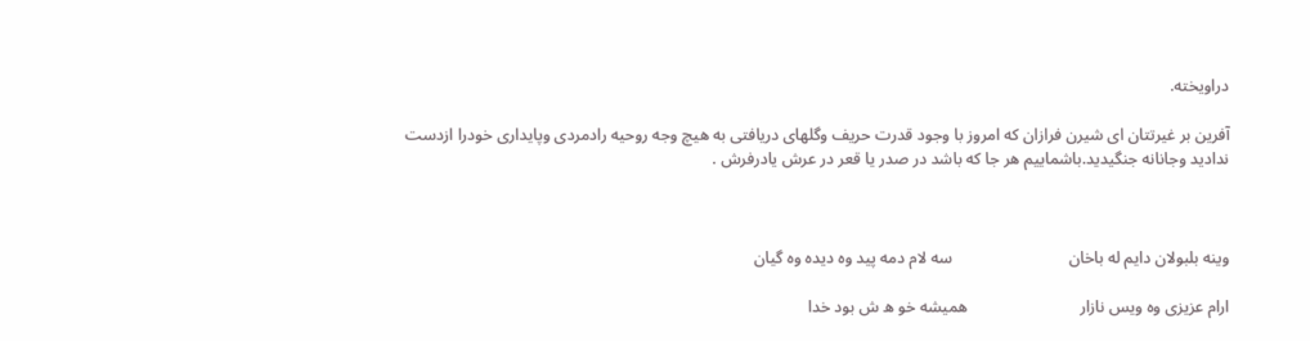دراویخته.

آفرین بر غیرتتان ای شیرن فرازان که امروز با وجود قدرت حریف وگلهای دریافتی به هیچ وجه روحیه رادمردی وپایداری خودرا ازدست ندادید وجانانه جنگیدید.باشماییم هر جا که باشد در صدر یا قعر در عرش یادرفرش .



وینه بلبولان دایم له باخان                            سه لام دمه پید وه دیده وه گیان

ارام عزیزی وه ویس نازار                           همیشه خو ه ش بود خدا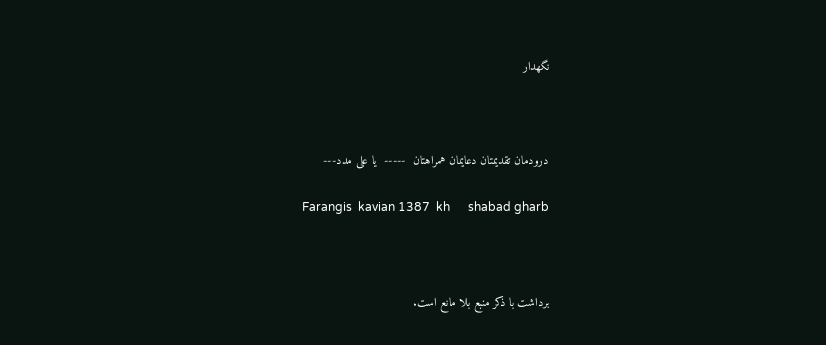نگهدار



درودمان تقدیمتان دعایمان همراهتان  -----  یا علی مدد---

Farangis  kavian 1387  kh      shabad gharb



برداشت با ذکر منبع بلا مانع است.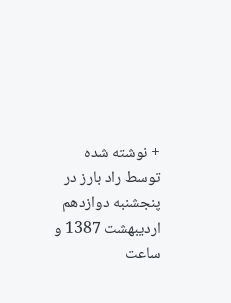+ نوشته شده توسط راد بارز در پنجشنبه دوازدهم اردیبهشت 1387 و ساعت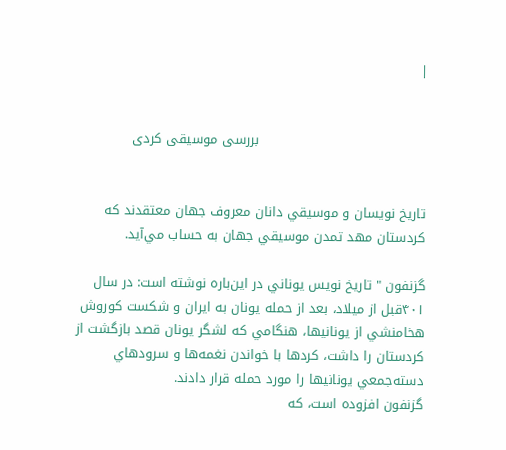|


                                      بررسی موسیقی کردی


تاريخ نويسان و موسيقي دانان معروف جهان معتقدند كه كردستان مهد تمدن موسيقي جهان به حساب مي‌آيد.

گزنفون " تاريخ نويس يوناني در اين‌باره نوشته است: در سال  ۴۰۱قبل از ميلاد، بعد از حمله يونان به ايران و شكست كوروش هخامنشي از يونانيها، هنگامي كه لشگر يونان قصد بازگشت از كردستان را داشت، كردها با خواندن نغمه‌ها و سرودهاي دسته‌جمعي يونانيها را مورد حمله قرار دادند.
گزنفون افزوده است، كه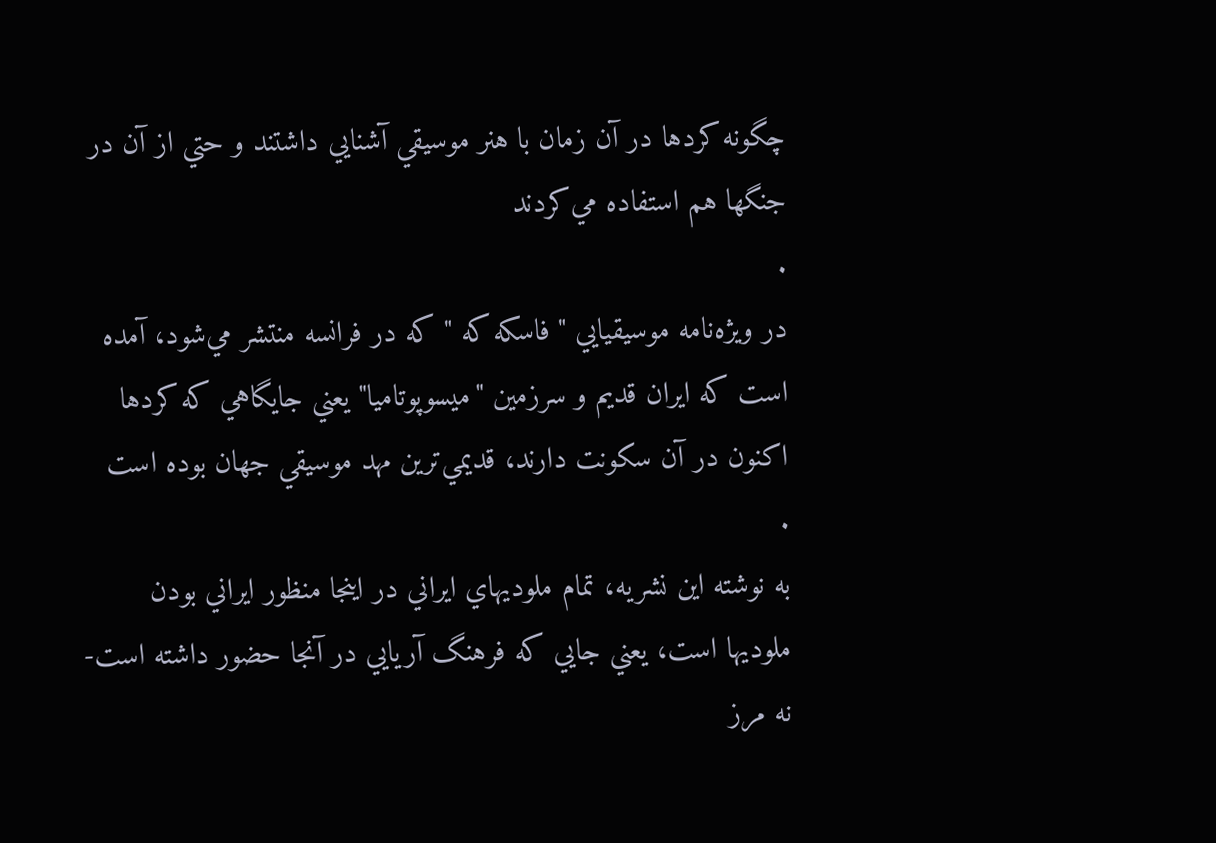چگونه كردها در آن زمان با هنر موسيقي آشنايي داشتند و حتي از آن در جنگها هم استفاده مي‌كردند
.
در ويژه‌نامه موسيقيايي " فاسكه كه " كه در فرانسه منتشر مي‌شود، آمده است كه ايران قديم و سرزمين "ميسوپوتاميا" يعني جايگاهي كه كردها اكنون در آن سكونت دارند، قديمي‌ترين مهد موسيقي جهان بوده است
.
به نوشته اين نشريه، تمام ملوديهاي ايراني در اينجا منظور ايراني بودن ملوديها است، يعني جايي كه فرهنگ آريايي در آنجا حضور داشته است- نه مرز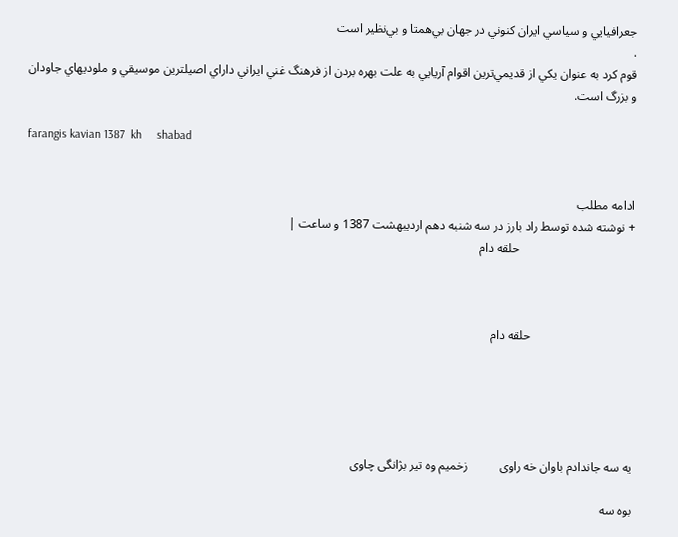جعرافيايي و سياسي ايران كنوني در جهان بي‌همتا و بي‌نظير است
.
قوم كرد به عنوان يكي از قديمي‌ترين اقوام آريايي به علت بهره بردن از فرهنگ غني ايراني داراي اصيلترين موسيقي و ملوديهاي جاودان و بزرگ است.

farangis kavian 1387  kh     shabad


ادامه مطلب
+ نوشته شده توسط راد بارز در سه شنبه دهم اردیبهشت 1387 و ساعت |
                                     حلقه دام



                                 حلقه دام





یه سه جاندادم باوان خه راوی          زخمیم وه تیر بژانگی چاوی

بوه سه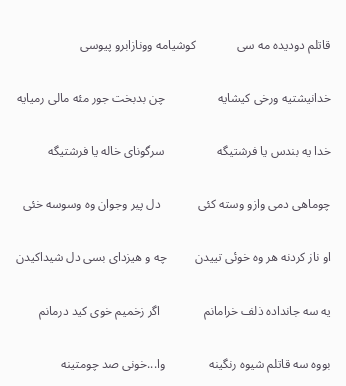قاتلم دودیده مه سی             کوشیامه وونازابرو پیوسی

خدانیشتیه ورخی کیشایه                 چن بدبخت جور مئه مالی رمیایه

خدا یه بندس یا فرشتیگه                 سرگونای خاله یا فرشتیگه

چوماهی دمی وازو وسته کئی            دل پیر وجوان وه وسوسه خئی

او ناز کردنه هر وه خوئی تییدن         چه و هیزدای بسی دل شیداکیدن

یه سه جانداده ذلف خرامانم              اگر زخمیم خوی کید درمانم

بووه سه قاتلم شیوه رنگینه              وا...خونی صد چومتینه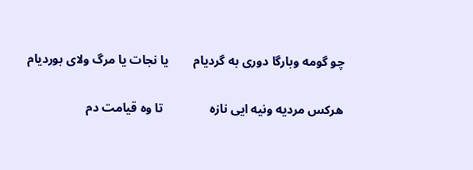چو گومه وبارگا دوری به گردیام        یا نجات یا مرگ ولای بوردیام

هرکس مردیه ونیه ایی نازه               تا وه قیامت دم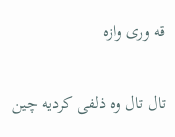قه وری وازه

تال تال وه ذلفی کردیه چین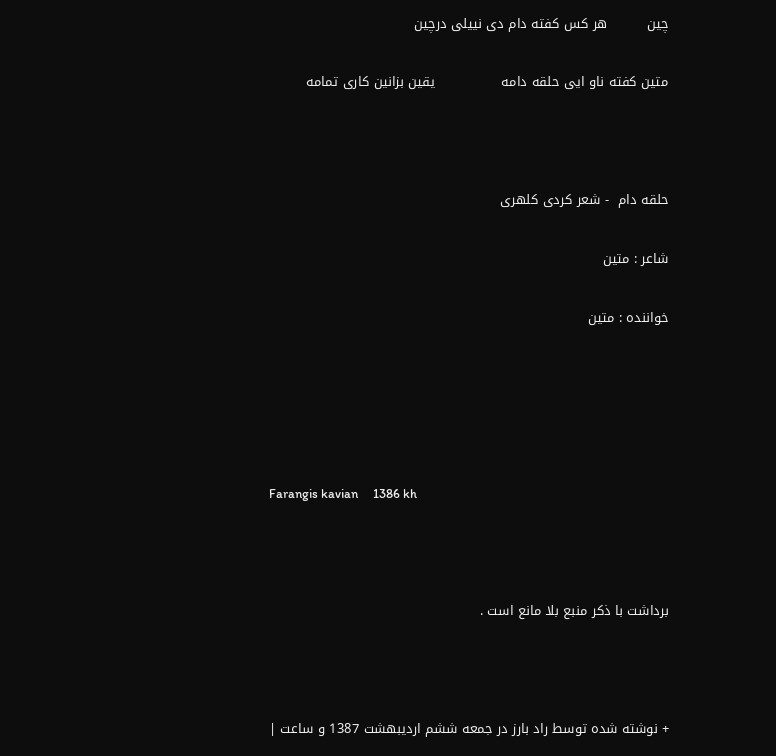چین         هر کس کفته دام دی نییلی درچین

متین کفته ناو ایی حلقه دامه               یقین بزانین کاری تمامه



حلقه دام  - شعر کردی کلهری

شاعر : متین

خواننده : متین





Farangis kavian     1386 kh



برداشت با ذکر منبع بلا مانع است .



+ نوشته شده توسط راد بارز در جمعه ششم اردیبهشت 1387 و ساعت |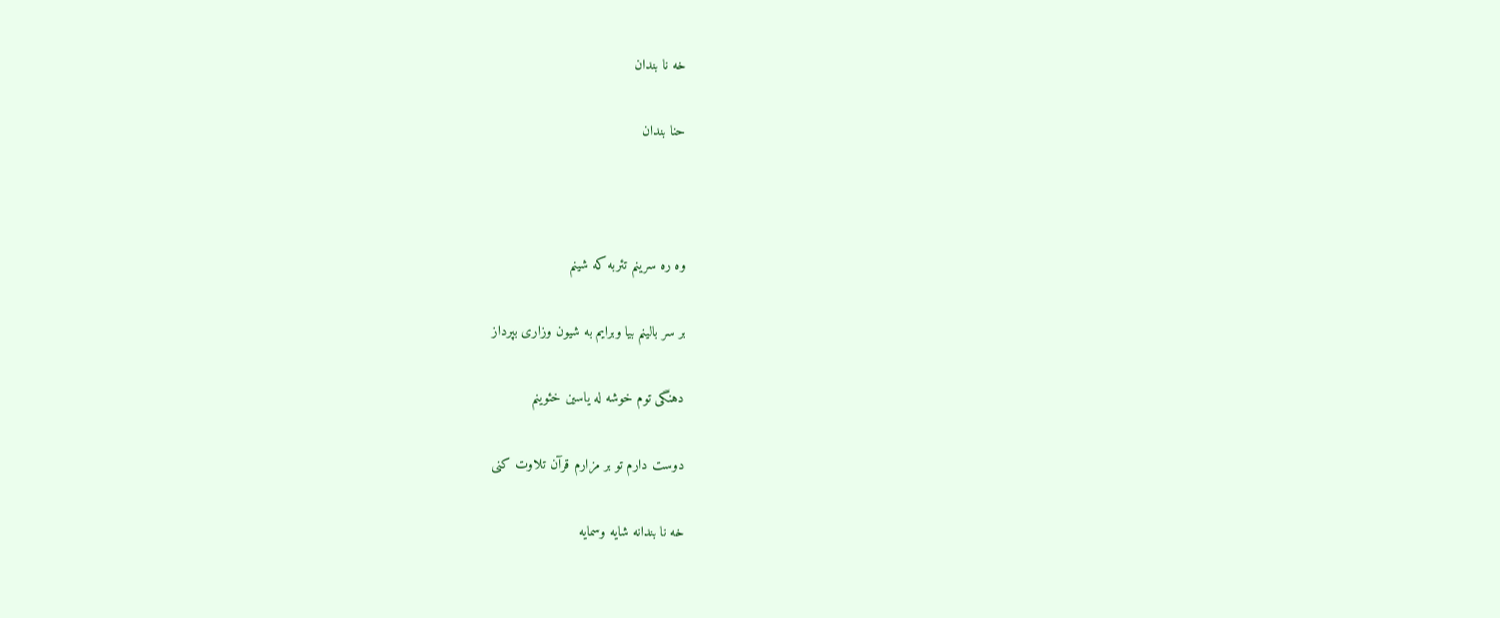خه نا بندان

حنا بندان



وه ره سرینم تئربه که شینم

بر سر بالینم بیا وبرایم به شیون وزاری بپرداز

دهنگی توم خوشه له یاسین خئوینم

دوست دارم تو بر مزارم قرآن تلاوت کنی

خه نا بندانه شایه وسمایه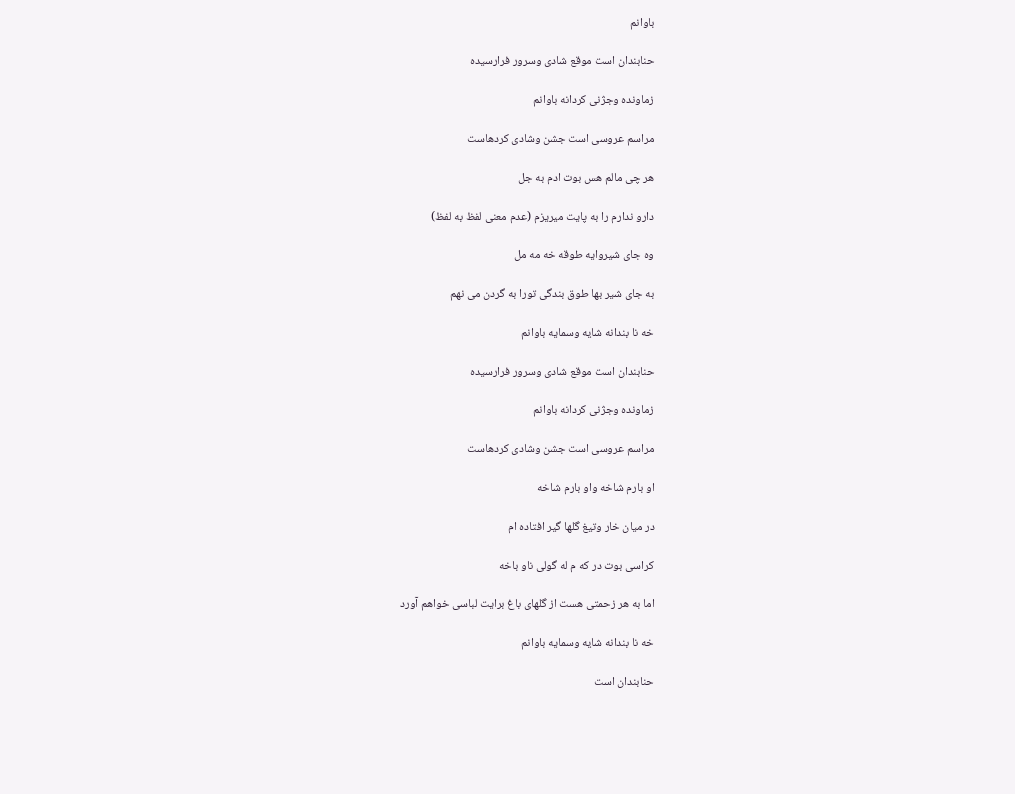باوانم

حنابندان است موقع شادی وسرور فرارسیده

زماونده وجژنی کردانه باوانم

مراسم عروسی است جشن وشادی کردهاست

هر چی مالم هس بوت ادم به جل

دارو ندارم را به پایت میریزم (عدم معنی لفظ به لفظ)

وه جای شیروایه طوقه خه مه مل

به جای شیر بها طوق بندگی تورا به گردن می نهم

خه نا بندانه شایه وسمایه باوانم

حنابندان است موقع شادی وسرور فرارسیده

زماونده وجژنی کردانه باوانم

مراسم عروسی است جشن وشادی کردهاست

او بارم شاخه واو بارم شاخه

در میان خار وتیغ گلها گیر افتاده ام

کراسی بوت در که م له گولی ناو باخه

اما به هر زحمتی هست از گلهای باغ برایت لباسی خواهم آورد

خه نا بندانه شایه وسمایه باوانم

حنابندان است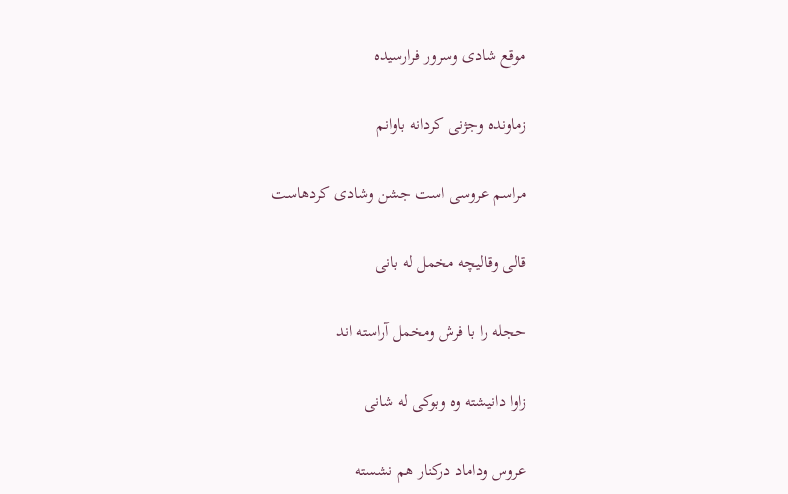موقع شادی وسرور فرارسیده

زماونده وجژنی کردانه باوانم

مراسم عروسی است جشن وشادی کردهاست

قالی وقالیچه مخمل له بانی

حجله را با فرش ومخمل آراسته اند

زاوا دانیشته وه وبوکی له شانی

عروس وداماد درکنار هم نشسته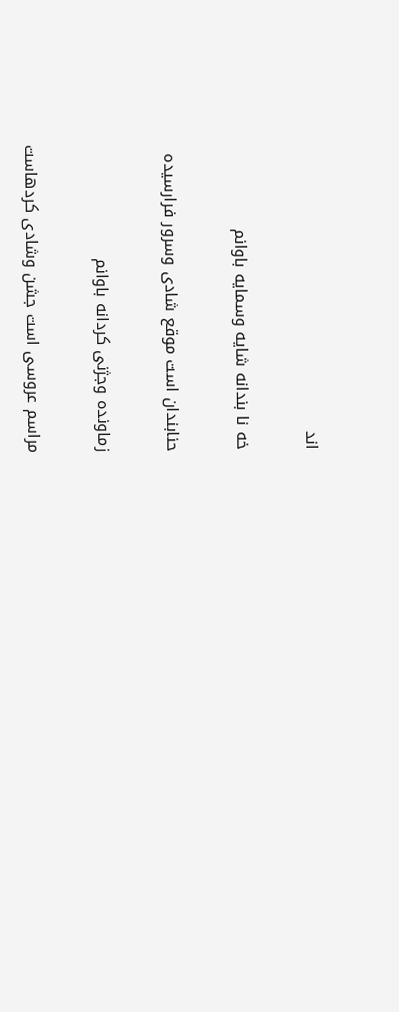اند

خه نا بندانه شایه وسمایه باوانم

حنابندان است موقع شادی وسرور فرارسیده

زماونده وجژنی کردانه باوانم

مراسم عروسی است جشن وشادی کردهاست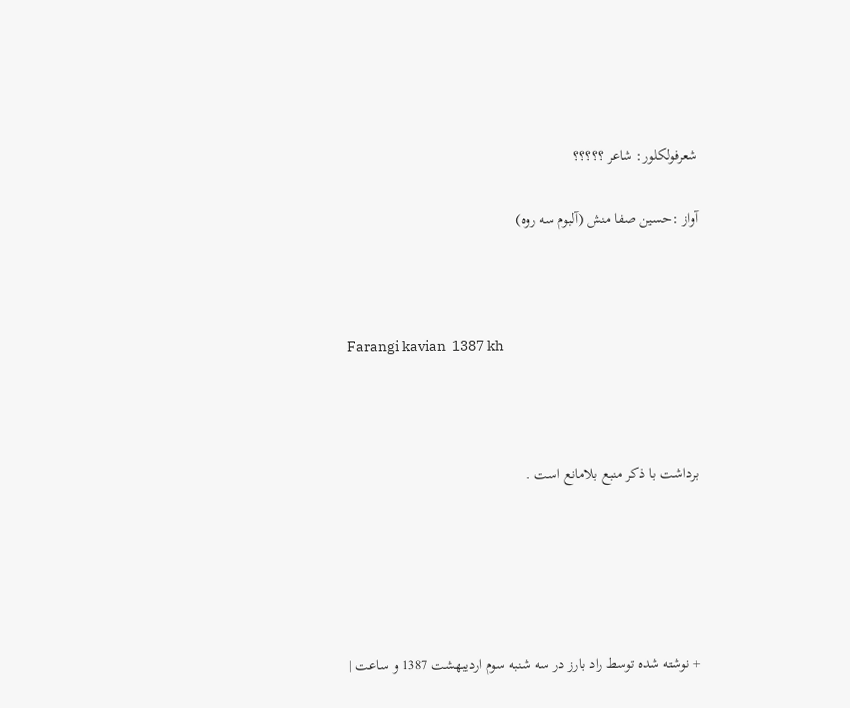شعرفولکلور: شاعر ؟؟؟؟؟

آواز :حسین صفا منش (آلبوم سه روه)



Farangi kavian  1387 kh



برداشت با ذکر منبع بلامانع است .





+ نوشته شده توسط راد بارز در سه شنبه سوم اردیبهشت 1387 و ساعت |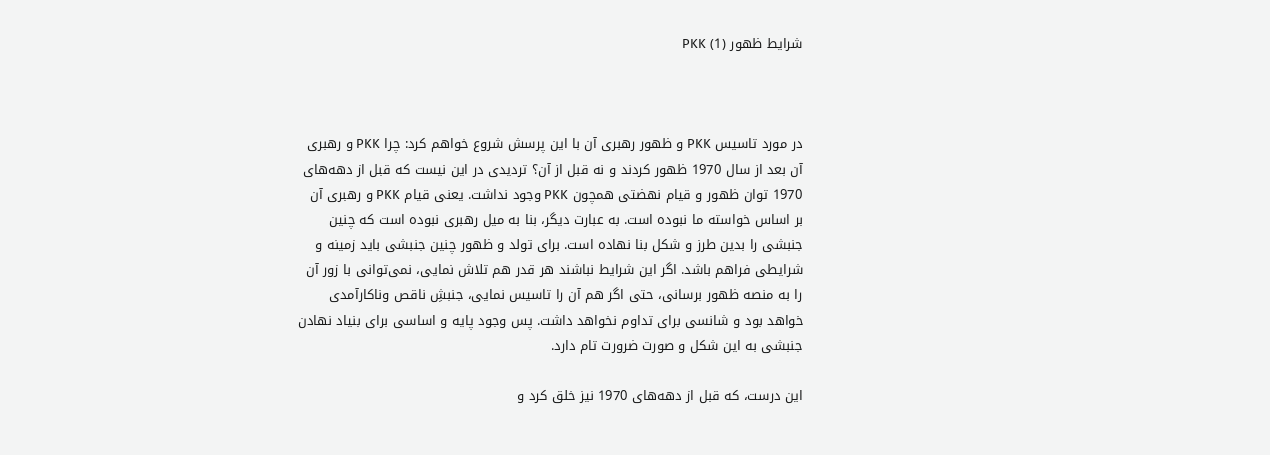شرایط ظهور (1) PKK



در مورد تاسیس PKK و ظهور رهبری آن با این پرسش شروع خواهم كرد: چرا PKK و رهبری آن بعد از سال 1970 ظهور كردند و نه قبل از آن؟ تردیدی در این نیست كه قبل از دهه‌‌های 1970 توان ظهور و قیام نهضتی همچون PKK وجود نداشت. یعنی قیام PKK و رهبری آن بر اساس خواسته ما نبوده است. به عبارت دیگر، بنا به میل رهبری نبوده است كه چنین جنبشی را بدین طرز و شكل بنا نهاده است. برای تولد و ظهور چنین جنبشی باید زمینه و شرایطی فراهم باشد. اگر این شرایط نباشند هر قدر هم تلاش نمایی، نمی‌توانی با زور آن را به منصه ظهور برسا‌نی، حتی اگر هم آن را تاسیس نمایی، جنبشِ ناقص وناكارآمدی خواهد بود و شانسی برای تداوم نخواهد داشت. پس وجود پایه و اساسی برای بنیاد نهادن جنبشی به این شكل و صورت ضرورت تام دارد.

این درست، كه قبل از دهه‌‌های 1970 نیز خلق كرد و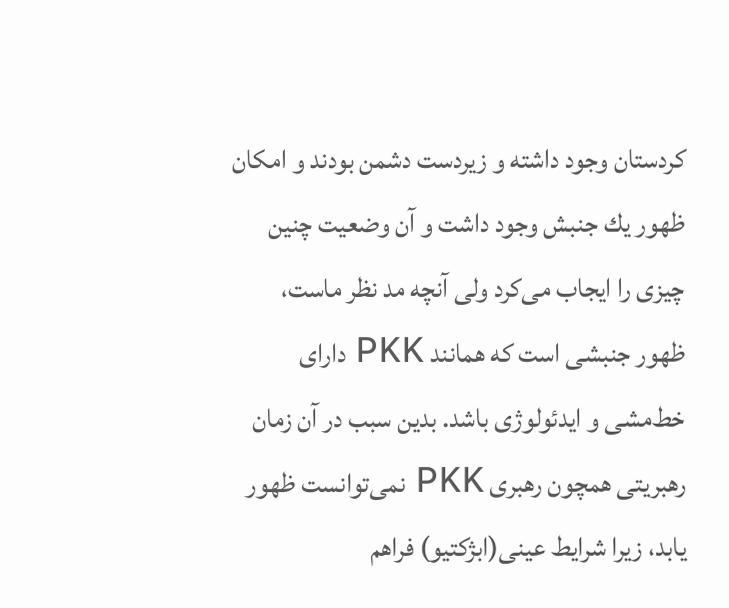كردستان وجود داشته و زیردست دشمن بودند و امكان ظهور یك جنبش وجود داشت و آن وضعیت چنین چیزی را ایجاب می‌كرد ولی آنچه مد نظر ماست، ظهور جنبشی است كه همانند PKK دارای خط‌مشی و ایدئولوژی باشد. بدین سبب در آن زمان رهبریتی همچون رهبری PKK نمی‌توانست ظهور یابد، زیرا شرایط عینی(ابژكتیو) فراهم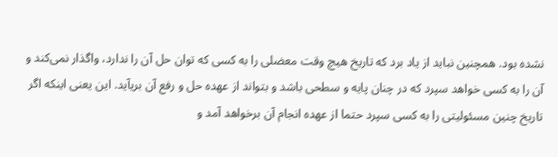نشده بود. همچنین نباید از یاد برد كه تاریخ هیچ وقت معضلی را به كسی كه توان حل آن را ندارد، واگذار نمی‌كند و آن را به كسی خواهد سپرد كه در چنان پایه و سطحی باشد و بتواند از عهده حل و رفع آن بريآید. این یعنی اینكه اگر تاریخ چنین مسئولیتی را به كسی سپرد حتما از عهده انجام آن برخواهد آمد و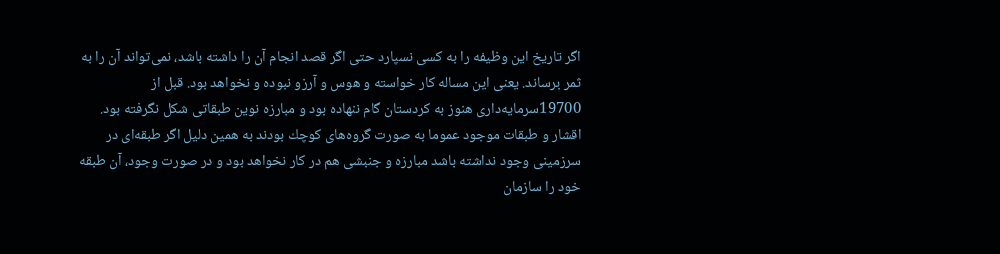اگر تاریخ این وظیفه را به كسی نسپارد حتی اگر قصد انجام آن را داشته باشد، نمی‌تواند آن را به ثمر برساند. یعنی این مساله كار خواسته و هوس و آرزو نبوده و نخواهد بود. قبل از 19700سرمایه‌داری هنوز به كردستان گام ننهاده بود و مبارزه نوین طبقاتی شكل نگرفته بود. اقشار و طبقات موجود عموما به صورت گروه‌‌های كوچك بودند به همین دلیل اگر طبقه‌ای در سرزمینی وجود نداشته باشد مبارزه و جنبشی هم در كار نخواهد بود و در صورت وجود، آن طبقه خود را سازمان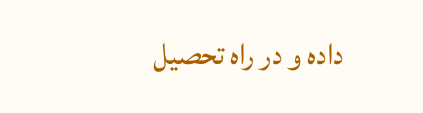داده و در راه تحصیل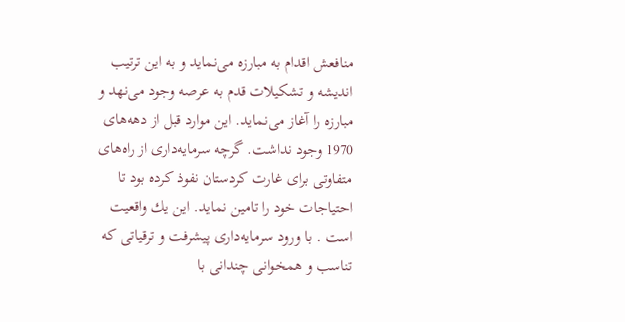منافعش اقدام به مبارزه می‌نماید و به این ترتیب اندیشه و تشكیلات قدم به عرصه وجود می‌نهد و مبارزه را آغاز می‌نماید. این موارد قبل از دهه‌‌های 1970 وجود نداشت. گرچه سرمایه‌‌داری از راه‌‌های متفاوتی برای غارت كردستان نفوذ كرده بود تا احتیاجات خود را تامین نماید. این یك واقعیت است . با ورود سرمایه‌داری پیشرفت و ترقیاتی كه تناسب و همخوانی چندانی با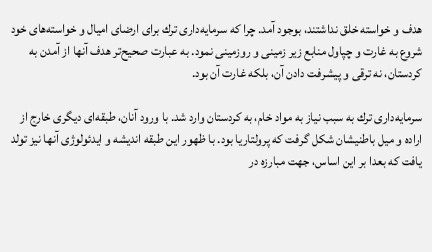هدف و خواسته خلق نداشتند، بوجود آمد. چرا كه سرمایه‌داری ترك برای ارضای امیال و خواسته‌‌های خود شروع به غارت و چپاول منابع زیر زمینی و روزمینی نمود. به عبارت صحیح‌تر هدف آنها از آمدن به كردستان، نه ترقی و پیشرفت دادن آن، بلكه غارت آن بود.

سرمایه‌داری ترك به سبب نیاز به مواد خام، به كردستان وارد شد. با ورود آنان، طبقه‌ای دیگری خارج از اراده و میل باطنیشان شكل گرفت كه پرولتاریا بود. با ظهور این طبقه اندیشه و ایدئولوژی آنها نیز تولد یافت كه بعدا بر این اساس، جهت مبارزه در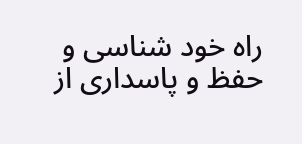راه خود شناسی و حفظ و پاسداری از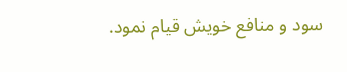سود و منافع خویش قیام نمود.